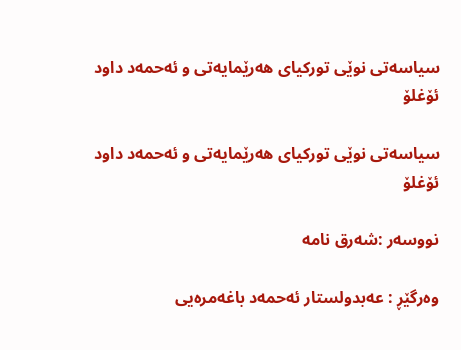سیاسه‌تی نوێی توركیای هه‌رێمایه‌تی و ئه‌حمه‌د داود ئۆغلۆ

سیاسه‌تی نوێی توركیای هه‌رێمایه‌تی و ئه‌حمه‌د داود ئۆغلۆ

نووسه‌ر :شه‌رق نامه‌

وه‌رگێڕ : عه‌بدولستار ئه‌حمه‌د باغه‌مره‌یی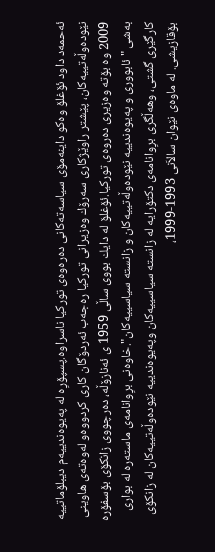ئه‌حمه‌د داود ئۆغلۆ وه‌كو داینه‌مۆی سیاسه‌ته‌كانی ده‌ره‌وه‌ی توركیا ناسراوه‌.پسپۆرِه‌ له‌ په‌یوه‌ندییه‌م دیبلۆماتییه‌ نێوده‌وڵه‌تییه‌كان، پێشتر راوێژكاری سه‌رۆك وه‌زیرانی توركیا ره‌جه‌ب ئه‌ردۆگان كاری كردووه‌و له‌وه‌ته‌ی هاوینی 2009 وه‌ بۆته‌ وه‌زیری ده‌روه‌ی توركیا.ئۆغلۆ له‌ دایك بووی ساڵی 1959 ی ئه‌نازۆڵه‌، ده‌رچووی زانكۆی بۆسفۆره‌ به‌شی "ئابووری و په‌یوه‌ندییه‌ نێوده‌وڵه‌تییه‌كان و زانسته‌ سیاسییه‌كان".خاوه‌نی برِوانامه‌ی ماسته‌ره‌ له‌ بواری كارگێری گشتی، وهه‌ڵگری برِوانامه‌ی دكتۆرایه‌ له‌ زانسته‌ سیاسییه‌كان وپه‌یوه‌ندییه‌ نێوده‌وڵه‌تییه‌كان له‌ زانكۆی بۆقازیشی. له‌ ماوه‌ی نێوان سالاَنی 1993-1999،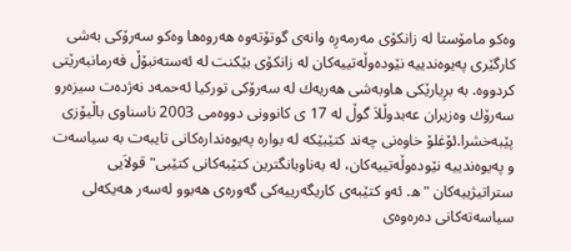وه‌كو مامۆستا له‌ زانكۆی مه‌رمه‌رِه‌ وانه‌ی گوتۆته‌وه‌ هه‌روه‌ها وه‌كو سه‌رۆكی به‌شی كارگێری په‌یوه‌ندییه‌ نێوده‌وڵه‌تییه‌كان له‌ زانكۆی بێكنت له‌ ئه‌سته‌نبۆڵ فه‌رمانبه‌رێتی كردووه‌. به‌ برِیارێكی هاوبه‌شی هه‌ریه‌ك له‌ سه‌رۆكی توركیا ئه‌حمه‌د نه‌ژده‌ت سیزه‌رو سه‌رۆك وه‌زیران عه‌بدوڵلاَ گوڵ له‌ 17 ی كانوونی دووه‌می 2003 ناسناوی باڵیۆزی پێبه‌خشرا.ئۆغلۆ خاوه‌نی چه‌ند كتێبێكه‌ له‌ بواره‌ په‌یوه‌نداره‌كانی تایبه‌ت به‌ سیاسه‌ت و په‌یوه‌ندییه‌ نێوده‌وڵه‌تییه‌كان، له‌ به‌ناوبانگترین كتێبه‌كانی كتێبی" قولاَیی ستراتیژییه‌كان "ه‌. ئه‌و كتێبه‌ی كاریگه‌رییه‌كی گه‌وره‌ی هه‌بوو له‌سه‌ر هه‌یكه‌لی سیاسه‌ته‌كانی ده‌ره‌وه‌ی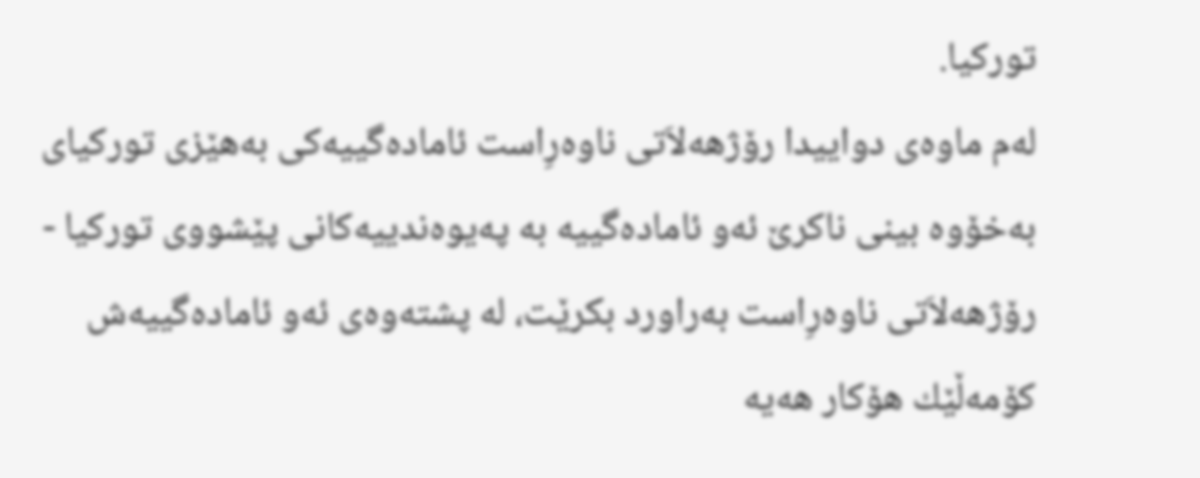توركیا.
له‌م ماوه‌ی دواییدا رۆژهه‌لاَتی ناوه‌رِاست ئاماده‌گییه‌كی به‌هێزی توركیای به‌خۆوه‌ بینی ناكرێ ئه‌و ئاماده‌گییه‌ به‌ په‌یوه‌ندییه‌كانی پێشووی توركیا - رۆژهه‌لاَتی ناوه‌رِاست به‌راورد بكرێت، له‌ پشته‌وه‌ی ئه‌و ئاماده‌گییه‌ش كۆمه‌ڵێك هۆكار هه‌یه‌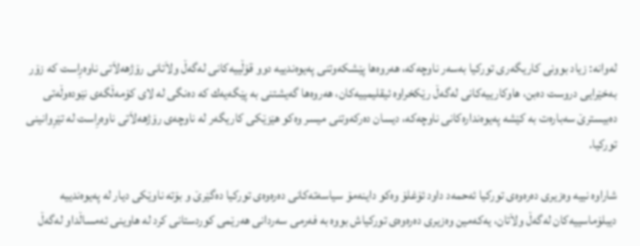له‌وانه‌: زیاد بوونی كاریگه‌ری توركیا به‌سه‌ر ناوچه‌كه‌، هه‌روه‌ها پێشكه‌وتنی په‌یوه‌ندییه‌ دوو قۆڵییه‌كانی له‌گه‌ڵ ولاَتانی رۆژهه‌لاَتی ناوه‌رِاست كه‌ زۆر به‌خێرایی دروست ده‌بن، هاوكارییه‌كانی له‌گه‌ڵ رێكخراوه‌ ئیقلیمییه‌كان، هه‌روه‌ها گه‌یشتنی به‌ پێگه‌یه‌ك كه‌ ده‌نگی له‌ لای كۆمه‌ڵگه‌ی نێوده‌وڵه‌تی ده‌بیسترێ سه‌باره‌ت به‌ كێشه‌ په‌یوه‌نداره‌كانی ناوچه‌كه‌، دیسان ده‌ركه‌وتنی میسر وه‌كو هێزێكی كاریگه‌ر له‌ ناوچه‌ی رۆژهه‌لاَتی ناوه‌رِاست له‌ تێرِوانینی توركیا.

شاراوه‌ نییه‌ وه‌زیری ده‌ره‌وه‌ی توركیا ئه‌حمه‌د داود ئۆغلۆ وه‌كو داینه‌مۆ سیاسه‌ته‌كانی ده‌ره‌وه‌ی توركیا ده‌گێرێ و بۆته‌ ناوێكی دیار له‌ په‌یوه‌ندییه‌ دیبلۆماسییه‌كان له‌گه‌ڵ ولاَتان، یه‌كه‌مین وه‌زیری ده‌ره‌وه‌ی توركیاش بووه‌ به‌ فه‌رمی سه‌ردانی هه‌رێمی كوردستانی كرد له‌ هاوینی ئه‌مساڵداو له‌گه‌ڵ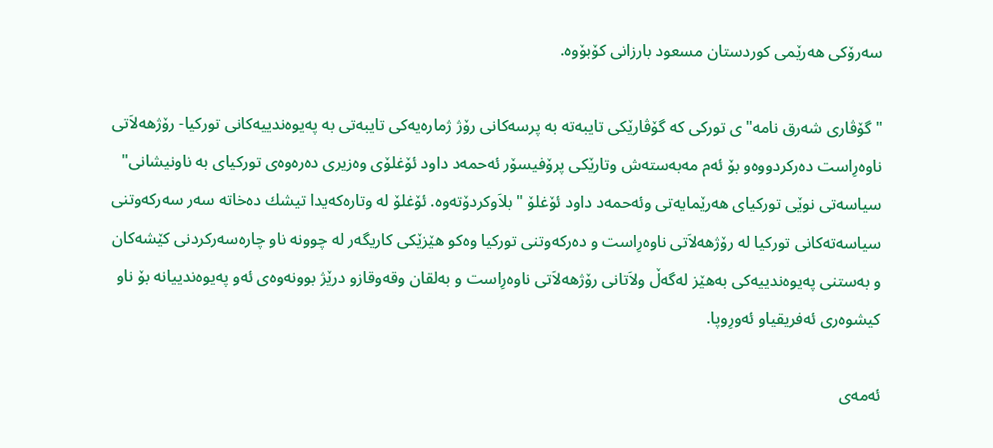سه‌رۆكی هه‌رێمی كوردستان مسعود بارزانی كۆبۆوه‌.

"گۆڤاری شه‌رق نامه‌"ی توركی كه‌ گۆڤارێكی تایبه‌ته‌ به‌ پرسه‌كانی رۆژ ژماره‌یه‌كی تایبه‌تی به‌ په‌یوه‌ندییه‌كانی توركیا- رۆژهه‌لاَتی ناوه‌رِاست ده‌ركردووه‌و بۆ ئه‌م مه‌به‌سته‌ش وتارێكی پرۆفیسۆر ئه‌حمه‌د داود ئۆغلۆی وه‌زیری ده‌ره‌وه‌ی توركیای به‌ ناونیشانی" سیاسه‌تی نوێی توركیای هه‌رێمایه‌تی وئه‌حمه‌د داود ئۆغلۆ " بلاَوكردۆته‌وه‌. ئۆغلۆ له‌ وتاره‌كه‌یدا تیشك ده‌خاته‌ سه‌ر سه‌ركه‌وتنی سیاسه‌ته‌كانی توركیا له‌ رۆژهه‌لاَتی ناوه‌رِاست و ده‌ركه‌وتنی توركیا وه‌كو هێزێكی كاریگه‌ر له‌ چوونه‌ ناو چاره‌سه‌ركردنی كێشه‌كان و به‌ستنی په‌یوه‌ندییه‌كی به‌هێز له‌گه‌ڵ ولاَتانی رۆژهه‌لاَتی ناوه‌رِاست و به‌لقان وقه‌وقازو درێژ بوونه‌وه‌ی ئه‌و په‌یوه‌ندییانه‌ بۆ ناو كیشوه‌ری ئه‌فریقیاو ئه‌ورِوپا.

ئه‌مه‌ی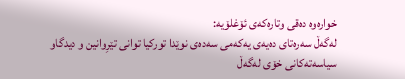خواره‌وه‌ ده‌قی وتاره‌كه‌ی ئۆغلۆیه‌:
له‌گه‌ڵ سه‌ره‌تای ده‌یه‌ی یه‌كه‌می سه‌ده‌ی نوێدا توركیا توانی تێرِوانین و دیدگاو سیاسه‌ته‌كانی خۆی له‌گه‌ڵ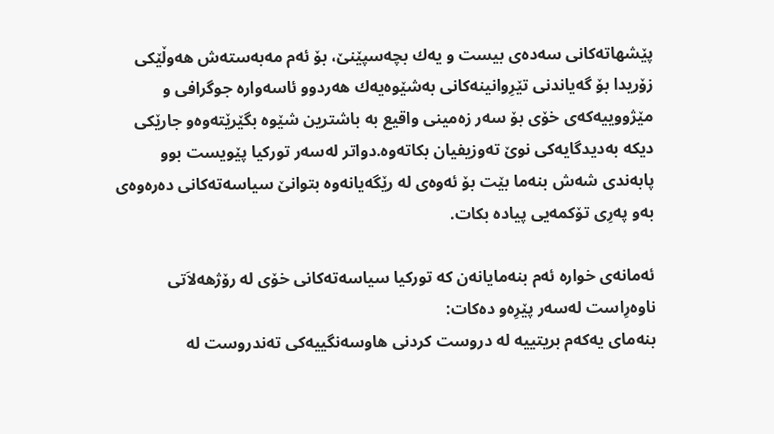پێشهاته‌كانی سه‌ده‌ی بیست و یه‌ك بچه‌سپێنێ، بۆ ئه‌م مه‌به‌سته‌ش هه‌وڵێكی زۆریدا بۆ گه‌یاندنی تێرِوانینه‌كانی به‌شێوه‌یه‌ك هه‌ردوو ئاسه‌واره‌ جوگرافی و مێژووییه‌كه‌ی خۆی بۆ سه‌ر زه‌مینی واقیع به‌ باشترین شێوه‌ بگێرێته‌وه‌و جارێكی دیكه‌ به‌دیدگایه‌كی نوێ ته‌وزیفیان بكاته‌وه‌.دواتر له‌سه‌ر توركیا پێویست بوو پابه‌ندی شه‌ش بنه‌ما بێت بۆ ئه‌وه‌ی له‌ رێگه‌یانه‌وه‌ بتوانێ سیاسه‌ته‌كانی ده‌ره‌وه‌ی به‌و په‌رِی تۆكمه‌یی پیاده‌ بكات.

ئه‌مانه‌ی خواره‌ ئه‌م بنه‌مایانه‌ن كه‌ توركیا سیاسه‌ته‌كانی خۆی له‌ رۆژهه‌لاَتی ناوه‌رِاست له‌سه‌ر پێرِه‌و ده‌كات:
بنه‌مای یه‌كه‌م بریتییه‌ له‌ دروست كردنی هاوسه‌نگییه‌كی ته‌ندروست له‌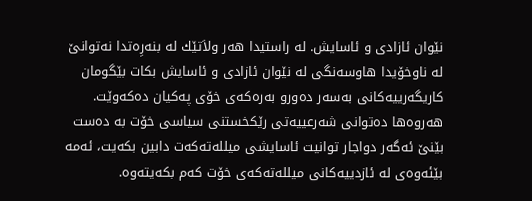نێوان ئازادی و ئاسایش. له‌ راستیدا هه‌ر ولاَتێك له‌ بنه‌رِه‌تدا نه‌توانێ له‌ ناوخۆیدا هاوسه‌نگی له‌ نێوان ئازادی و ئاسایش بكات بێگومان كاریگه‌رییه‌كانی به‌سه‌ر ده‌ورو به‌ره‌كه‌ی خۆی په‌كیان ده‌كه‌وێت. هه‌روه‌ها ده‌توانی شه‌رعییه‌تی رێكخستنی سیاسی خۆت به‌ ده‌ست بێنێ ئه‌گه‌ر دواجار توانیت ئاسایشی میلله‌ته‌كه‌ت دابین بكه‌یت، ئه‌مه‌ بێئه‌وه‌ی له‌ ئازدییه‌كانی میلله‌ته‌كه‌ی خۆت كه‌م بكه‌یته‌وه‌.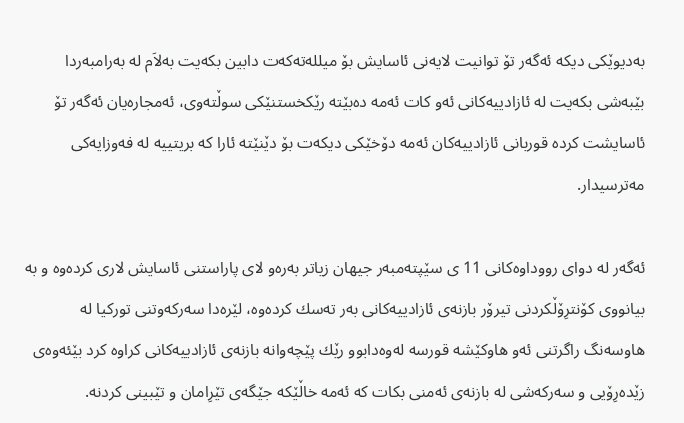به‌دیوێكی دیكه‌ ئه‌گه‌ر تۆ توانیت لایه‌نی ئاسایش بۆ میلله‌ته‌كه‌ت دابین بكه‌یت به‌لاَم له‌ به‌رامبه‌ردا بێبه‌شی بكه‌یت له‌ ئازادییه‌كانی ئه‌و كات ئه‌مه‌ ده‌بێته‌ رێكخستنێكی سوڵته‌وی، ئه‌مجاره‌یان ئه‌گه‌ر تۆ ئاسایشت كرده‌ قوربانی ئازادییه‌كان ئه‌مه‌ دۆخێكی دیكه‌ت بۆ دێنێته‌ ئارا كه‌ بریتییه‌ له‌ فه‌وزایه‌كی مه‌ترسیدار.

ئه‌گه‌ر له‌ دوای رووداوه‌كانی 11 ی سێپته‌مبه‌ر جیهان زیاتر به‌ره‌و لای پاراستنی ئاسایش لاری كرده‌وه‌ و به‌ بیانووی كۆنترِۆڵكردنی تیرۆر بازنه‌ی ئازادییه‌كانی به‌ر ته‌سك كرده‌وه‌، لێره‌دا سه‌ركه‌وتنی توركیا له‌ هاوسه‌نگ راگرتنی ئه‌و هاوكێشه‌ قورسه‌ له‌وه‌دابوو رێك پێچه‌وانه‌ بازنه‌ی ئازادییه‌كانی كراوه‌ كرد بێئه‌وه‌ی زێده‌رِۆیی و سه‌ركه‌شی له‌ بازنه‌ی ئه‌منی بكات كه‌ ئه‌مه‌ خاڵێكه‌ جێگه‌ی تێرِامان و تێبینی كردنه‌.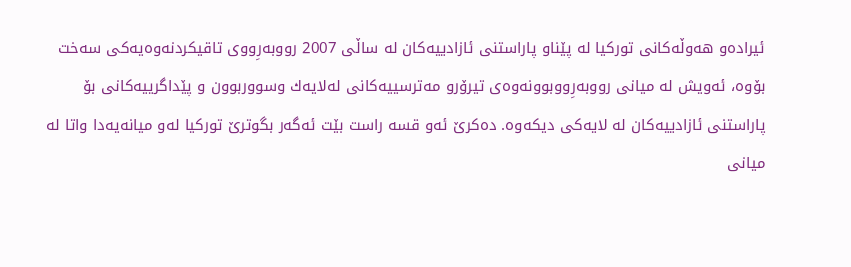ئیراده‌و هه‌وڵه‌كانی توركیا له‌ پێناو پاراستنی ئازادییه‌كان له‌ ساڵی 2007 رووبه‌رِووی تاقیكردنه‌وه‌یه‌كی سه‌خت بۆوه‌، ئه‌ویش له‌ میانی رووبه‌رِووبوونه‌وه‌ی تیرۆرو مه‌ترسییه‌كانی له‌لایه‌ك وسووربوون و پێداگرییه‌كانی بۆ پاراستنی ئازادییه‌كان له‌ لایه‌كی دیكه‌وه‌. ده‌كرێ ئه‌و قسه‌ راست بێت ئه‌گه‌ر بگوترێ توركیا له‌و میانه‌یه‌دا واتا له‌ میانی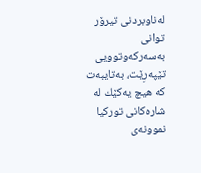له‌ناوبردنی تیرۆر توانی به‌سه‌ركه‌وتوویی تێپه‌رِێت، به‌تایبه‌ت كه‌ هیچ یه‌كێك له‌ شاره‌كانی توركیا نموونه‌ی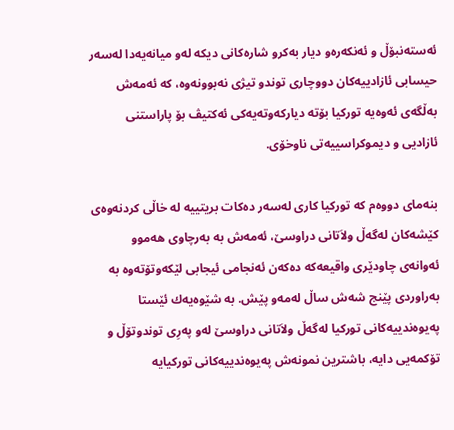ئه‌سته‌نبۆڵ و ئه‌نكه‌ره‌و دیار به‌كرو شاره‌كانی دیكه‌ له‌و میانه‌یه‌دا له‌سه‌ر حیسابی ئازادییه‌كان دووچاری توندو تیژی نه‌بوونه‌وه‌، كه‌ ئه‌مه‌ش به‌ڵگه‌ی ئه‌وه‌یه‌ توركیا بۆته‌ دیاركه‌وته‌یه‌كی ئه‌كتیڤ بۆ پاراستنی ئازادیی و دیموكراسییه‌تی ناوخۆی.

بنه‌مای دووه‌م كه‌ توركیا كاری له‌سه‌ر ده‌كات بریتییه‌ له‌ خاڵی كردنه‌وه‌ی كێشه‌كان له‌گه‌ڵ ولاَتانی دراوسێ، ئه‌مه‌ش به‌ به‌رچاوی هه‌موو ئه‌وانه‌ی چاودێری واقیعه‌كه‌ ده‌كه‌ن ئه‌نجامی ئیجابی لێكه‌وتۆته‌وه‌ به‌ به‌راوردی پێنج شه‌ش ساڵ له‌مه‌و پێش. به‌ شێوه‌یه‌ك ئێستا په‌یوه‌ندییه‌كانی توركیا له‌گه‌ڵ ولاَتانی دراوسێ له‌و په‌رِی توندوتۆڵ و تۆكمه‌یی دایه‌، باشترین نمونه‌ش په‌یوه‌ندییه‌كانی توركیایه‌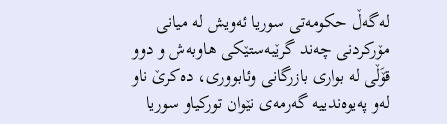له‌گه‌ڵ حكومه‌تی سوریا ئه‌ویش له‌ میانی مۆركردنی چه‌ند گرێبه‌ستێكی هاوبه‌ش و دوو قۆَڵی له‌ بواری بازرگانی وئابووری، ده‌كرێ ناو له‌و په‌یوه‌ندییه‌ گه‌رمه‌ی نێوان توركیاو سوریا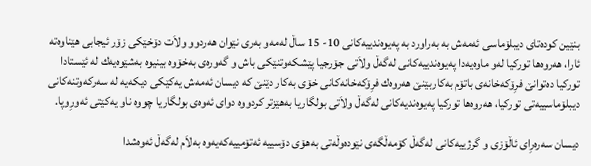بنێین كوده‌تای دیبلۆماسی ئه‌مه‌ش به‌ به‌راورد به‌ په‌یوه‌ندییه‌كانی 10- 15 ساڵ له‌مه‌و به‌ری نێوان هه‌ردوو ولاَت دۆخێكی زۆر ئیجابی هێناوه‌ته‌ ئارا، هه‌روه‌ها توركیا له‌و ماوه‌یه‌دا په‌یوه‌ندییه‌كانی له‌گه‌ڵ ولاَتی جۆرجیا پێشكه‌وتنێكی باش و گه‌وره‌ی به‌خۆوه‌ بینیوه‌ به‌شێوه‌یه‌ك له‌ ئێستادا توركیا ده‌توانێ فرِۆكه‌خانه‌ی باتۆم به‌كاربێنێ هه‌روه‌ك فرِۆكه‌خانه‌كانی خۆی به‌كار دێنێ كه‌ دیسان ئه‌مه‌ش یه‌كێكی دیكه‌یه‌ له‌ سه‌ركه‌وتنه‌كانی دیبلۆماسییه‌تی توركیا، هه‌روه‌ها توركیا په‌یوه‌ندیه‌كانی له‌گه‌ڵ ولاَتی بولگاریا به‌هێزتر كردووه‌ دوای ئه‌وه‌ی بولگاریا چووه‌ ناو یه‌كێتی ئه‌ورِوپا.

دیسان سه‌ره‌رِای ئاڵۆزی و گرژییه‌كانی له‌گه‌ڵ كۆمه‌ڵگه‌ی نێوده‌وڵه‌تی به‌هۆی دۆسییه‌ ئه‌تۆمییه‌كه‌یه‌وه‌ به‌لاَم له‌گه‌ڵ ئه‌وه‌شدا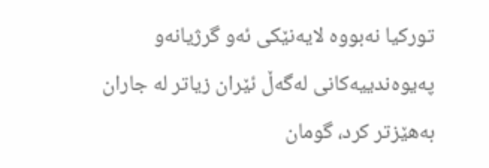توركیا نه‌بووه‌ لایه‌نێكی ئه‌و گرژیانه‌و په‌یوه‌ندییه‌كانی له‌گه‌ڵ ئێران زیاتر له‌ جاران به‌هێزتر كرد، گومان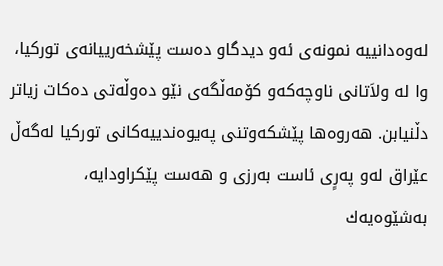له‌وه‌دانییه‌ نمونه‌ی ئه‌و دیدگاو ده‌ست پێشخه‌رییانه‌ی توركیا، وا له‌ ولاَتانی ناوچه‌كه‌و كۆمه‌ڵگه‌ی نێو ده‌وڵه‌تی ده‌كات زیاتر دڵنیابن. هه‌روه‌ها پێشكه‌وتنی په‌یوه‌ندییه‌كانی توركیا له‌گه‌ڵ عێراق له‌و په‌رٍی ئاست به‌رزی و هه‌ست پێكراودایه‌، به‌شێوه‌یه‌ك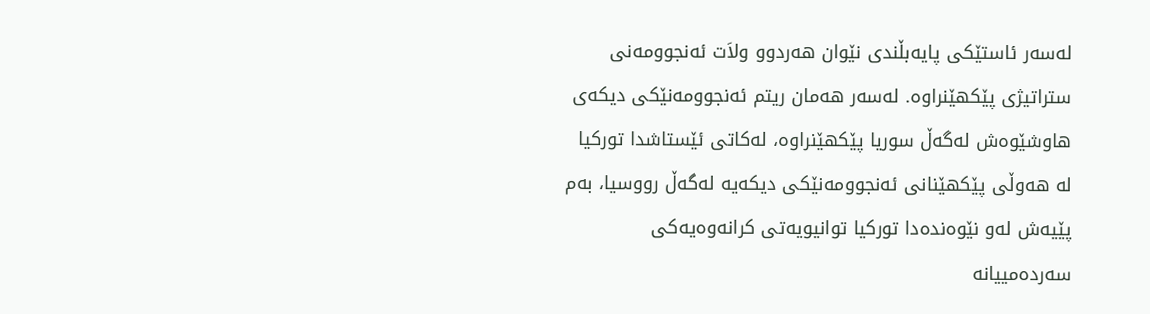له‌سه‌ر ئاستێكی پایه‌بڵندی نێوان هه‌ردوو ولاَت ئه‌نجوومه‌نی ستراتیژی پێكهێنراوه‌. له‌سه‌ر هه‌مان ریتم ئه‌نجوومه‌نێكی دیكه‌ی هاوشێوه‌ش له‌گه‌ڵ سوریا پێكهێنراوه‌، له‌كاتی ئێستاشدا توركیا له‌ هه‌وڵی پێكهێنانی ئه‌نجوومه‌نێكی دیكه‌یه‌ له‌گه‌ڵ رووسیا، به‌م پێیه‌ش له‌و نێوه‌نده‌دا توركیا توانیویه‌تی كرانه‌وه‌یه‌كی سه‌رده‌مییانه‌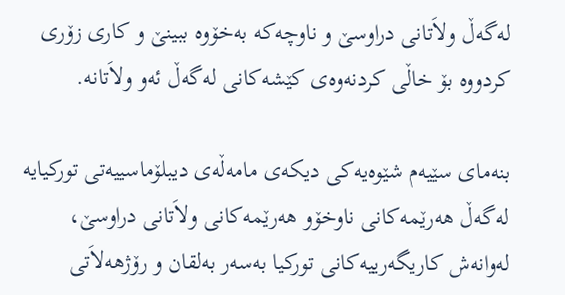له‌گه‌ڵ ولاَتانی دراوسێ و ناوچه‌كه‌ به‌خۆوه‌ ببینێ و كاری زۆری كردووه‌ بۆ خاڵی كردنه‌وه‌ی كێشه‌كانی له‌گه‌ڵ ئه‌و ولاَتانه‌.

بنه‌مای سێیه‌م شێوه‌یه‌كی دیكه‌ی مامه‌ڵه‌ی دیبلۆماسییه‌تی توركیایه‌ له‌گه‌ڵ هه‌رێمه‌كانی ناوخۆو هه‌رێمه‌كانی ولاَتانی دراوسێ، له‌وانه‌ش كاریگه‌رییه‌كانی توركیا به‌سه‌ر به‌لقان و رۆژهه‌لاَتی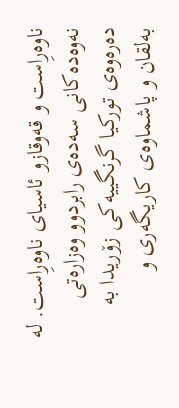ناوه‌رِاست و قه‌وقازو ئاسیای ناوه‌رِاست. له‌ نه‌وه‌ده‌كانی سه‌ده‌ی رابردوو وه‌زاره‌تی ده‌ره‌وه‌ی توركیا گرنگییه‌كی زۆریدا به‌ به‌لقان و پاشماوه‌ی كاریگه‌ری و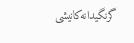گرنگیدانه‌كانیشی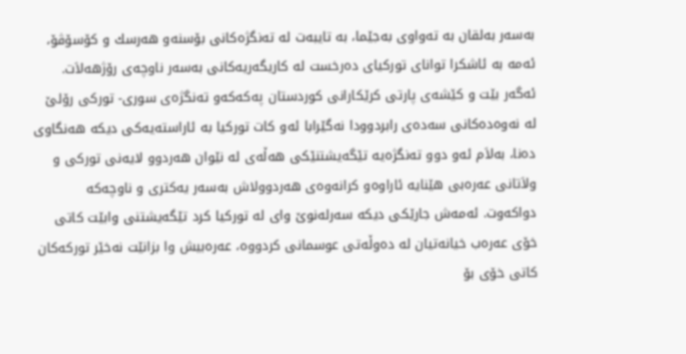به‌سه‌ر به‌لقان به‌ ته‌واوی به‌جێما، به‌ تایبه‌ت له‌ ته‌نگژه‌كانی بۆسنه‌و هه‌رسك و كۆسۆڤۆ، ئه‌مه‌ به‌ ئاشكرا توانای توركیای ده‌رخست له‌ كاریگه‌ریه‌كانی به‌سه‌ر ناوچه‌ی رۆژهه‌لاَت. ئه‌گه‌ر بێت و كێشه‌ی پارتی كرێكارانی كوردستان په‌كه‌كه‌و ته‌نگژه‌ی سوری- توركی رۆلێ له‌ نه‌وه‌ده‌كانی سه‌ده‌ی رابردوودا نه‌گێرابا ئه‌و كات توركیا به‌ ئاراسته‌یه‌كی دیكه‌ هه‌نگاوی ده‌نا، به‌لاَم ئه‌و دوو ته‌نگژه‌یه‌ تێگه‌یشتنێكی هه‌ڵه‌ی له‌ نێوان هه‌ردوو لایه‌نی توركی و ولاَتانی عه‌ره‌بی هێنایه‌ ئاراوه‌و كرانه‌وه‌ی هه‌ردوولاش به‌سه‌ر یه‌كتری و ناوچه‌كه‌ دواكه‌وت. ئه‌مه‌ش جارێكی دیكه‌ سه‌رله‌نوێ وای له‌ توركیا كرد تێگه‌یشتنی وابێت كاتی خۆی عه‌ره‌ب خیانه‌تیان له‌ ده‌وڵه‌تی عوسمانی كردووه‌، عه‌ره‌بیش وا بزانێت نه‌خێر توركه‌كان كاتی خۆی بۆ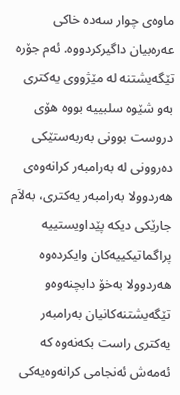ماوه‌ی چوار سه‌ده‌ خاكی عه‌ره‌بیان داگیركردووه‌. ئه‌م جۆره‌ تێگه‌یشتنه‌ له‌ مێژووی یه‌كتری به‌و شێوه‌ سلبییه‌ بووه‌ هۆی دروست بوونی به‌ربه‌ستێكی ده‌روونی له‌ به‌رامبه‌ر كرانه‌وه‌ی هه‌ردوولا به‌رامبه‌ر یه‌كتری، به‌لاَم جارێكی دیكه‌ پێداویستییه‌ پراگماتیكییه‌كان وایكرده‌وه‌ هه‌ردوولا به‌خۆ دابچنه‌وه‌و تێگه‌یشتنه‌كانیان به‌رامبه‌ر یه‌كتری راست بكه‌نه‌وه‌ كه‌ ئه‌مه‌ش ئه‌نجامی كرانه‌وه‌یه‌كی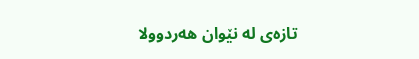تازه‌ی له‌ نێوان هه‌ردوولا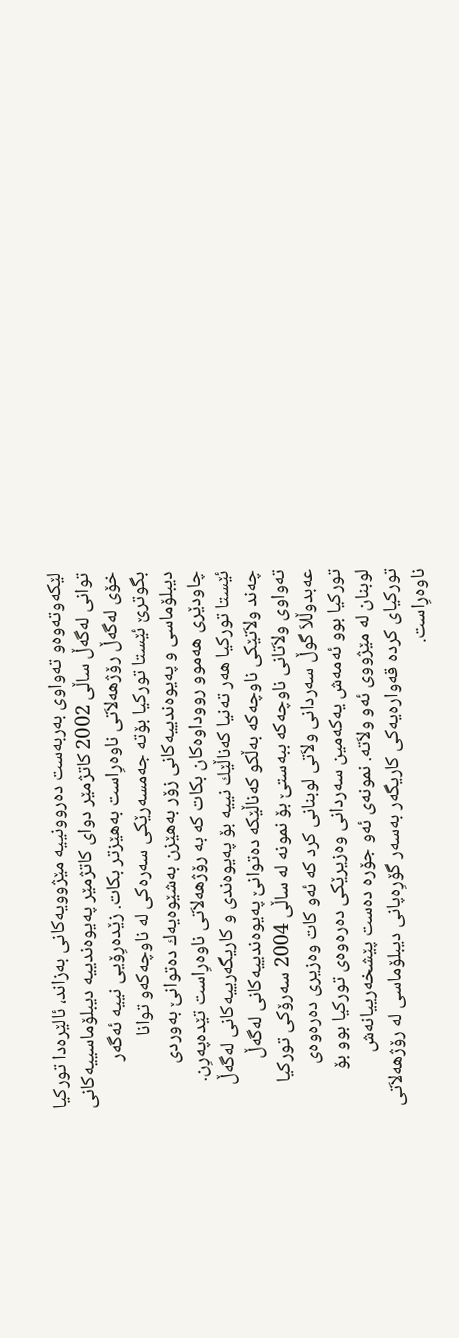لێكه‌وته‌وه‌و ته‌واوی به‌ربه‌ست ده‌روونییه‌ مێژوویه‌كانی به‌زاند، ئالێره‌دا توركیا توانی له‌گه‌ڵ ساڵی 2002 كاتژمێر دوای كاتژمێر په‌یوه‌ندییه‌ دیبلۆماسییه‌كانی خۆی له‌گه‌ڵ رۆژهه‌لاَتی ناوه‌رِاست به‌هێزتر بكات. زێده‌رِۆیی نییه‌ ئه‌گه‌ر بگوترێ ئێستا توركیا بۆته‌ جه‌مسه‌رێكی سه‌ره‌كی له‌ ناوچه‌كه‌و توانا دیبلۆماسی و په‌یوه‌ندییه‌كانی زۆر به‌هێزن به‌شێوه‌یه‌ك ده‌توانێ به‌وردی چاودێری هه‌موو رووداوه‌كان بكات كه‌ به‌ رۆژهه‌لاَتی ناوه‌رِاست تێده‌په‌رِن. ئێستا توركیا هه‌ر ته‌نیا كه‌ناڵێك نییه‌ بۆ په‌یوه‌ندی و كاریگه‌رییه‌كانی له‌گه‌ڵ چه‌ند ولاَتێكی ناوچه‌كه‌ به‌ڵكو كه‌ناڵێكه‌ ده‌توانێ په‌یوه‌ندییه‌كانی له‌گه‌ڵ ته‌واوی ولاَتانی ناوچه‌كه‌ ببه‌ستێ بۆ نمونه‌ له‌ ساڵی 2004 سه‌رۆكی توركیا عه‌بدوڵلاَ گوڵ سه‌ردانی ولاَتی لوبنانی كرد كه‌ ئه‌و كات وه‌زیری ده‌ره‌وه‌ی توركیا بوو ئه‌مه‌ش یه‌كه‌مین سه‌ردانی وه‌زیرێكی ده‌ره‌وه‌ی توركیا بوو بۆ لوبنان له‌ مێژووی ئه‌و ولاَته‌. نمونه‌ی ئه‌و جۆره‌ ده‌ست پێشخه‌رییانه‌ش توركیای كرده‌ قه‌واره‌یه‌كی كاریگه‌ر به‌سه‌ر گۆرِه‌پانی دیبلۆماسی له‌ رۆژهه‌لاَتی ناوه‌رِاست.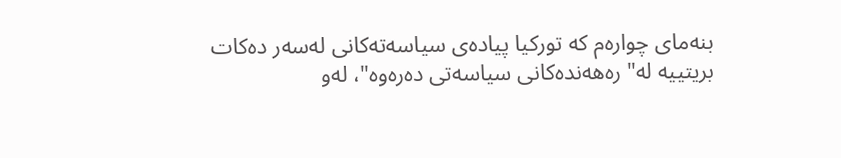بنه‌مای چواره‌م كه‌ توركیا پیاده‌ی سیاسه‌ته‌كانی له‌سه‌ر ده‌كات بریتییه‌ له‌" ره‌هه‌نده‌كانی سیاسه‌تی ده‌ره‌وه‌"، له‌و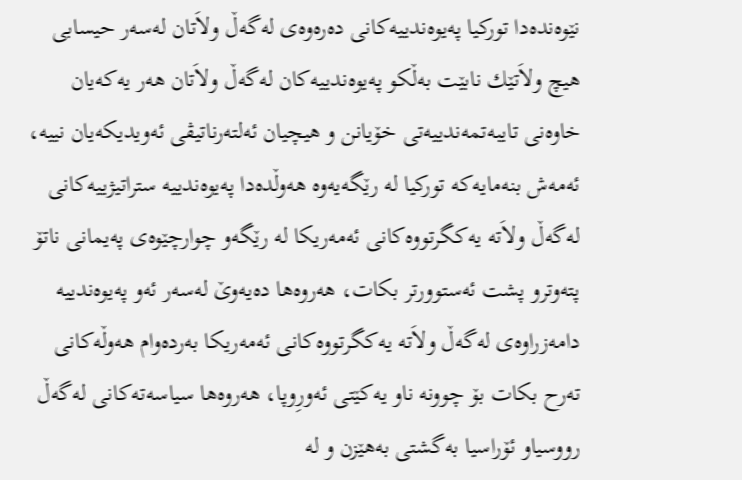نێوه‌نده‌دا توركیا په‌یوه‌ندییه‌كانی ده‌ره‌وه‌ی له‌گه‌ڵ ولاَتان له‌سه‌ر حیسابی هیچ ولاَتێك نابێت به‌ڵكو په‌یوه‌ندییه‌كان له‌گه‌ڵ ولاَتان هه‌ر یه‌كه‌یان خاوه‌نی تایبه‌تمه‌ندییه‌تی خۆیانن و هیچیان ئه‌لته‌رناتیڤی ئه‌ویدیكه‌یان نییه‌، ئه‌مه‌ش بنه‌مایه‌كه‌ توركیا له‌ رێگه‌یه‌وه‌ هه‌وڵده‌دا په‌یوه‌ندییه‌ ستراتیژییه‌كانی له‌گه‌ڵ ولاَته‌ یه‌كگرتووه‌كانی ئه‌مه‌ریكا له‌ رێگه‌و چوارچێوه‌ی په‌یمانی ناتۆ پته‌وترو پشت ئه‌ستوورتر بكات، هه‌روه‌ها ده‌یه‌وێ له‌سه‌ر ئه‌و په‌یوه‌ندییه‌ دامه‌زراوه‌ی له‌گه‌ڵ ولاَته‌ یه‌كگرتووه‌كانی ئه‌مه‌ریكا به‌رده‌وام هه‌وڵه‌كانی ته‌رح بكات بۆ چوونه‌ ناو یه‌كێتی ئه‌ورِوپا، هه‌روه‌ها سیاسه‌ته‌كانی له‌گه‌ڵ رووسیاو ئۆراسیا به‌گشتی به‌هێزن و له‌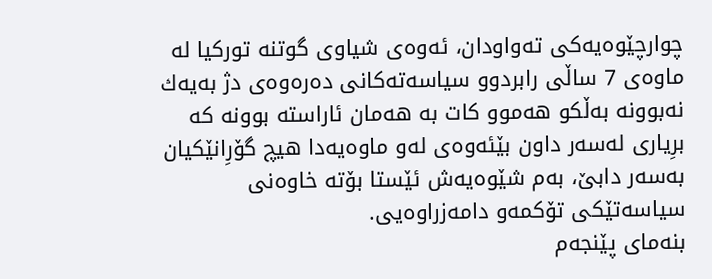چوارچێوه‌یه‌كی ته‌واودان، ئه‌وه‌ی شیاوی گوتنه‌ توركیا له‌ ماوه‌ی 7 ساڵی رابردوو سیاسه‌ته‌كانی ده‌ره‌وه‌ی دژ به‌یه‌ك نه‌بوونه‌ به‌ڵكو هه‌موو كات به‌ هه‌مان ئاراسته‌ بوونه‌ كه‌ برِیاری له‌سه‌ر داون بێئه‌وه‌ی له‌و ماوه‌یه‌دا هیچ گۆرِانێكیان به‌سه‌ر دابێ، به‌م شێوه‌یه‌ش ئێستا بۆته‌ خاوه‌نی سیاسه‌تێكی تۆكمه‌و دامه‌زراوه‌یی.
بنه‌مای پێنجه‌م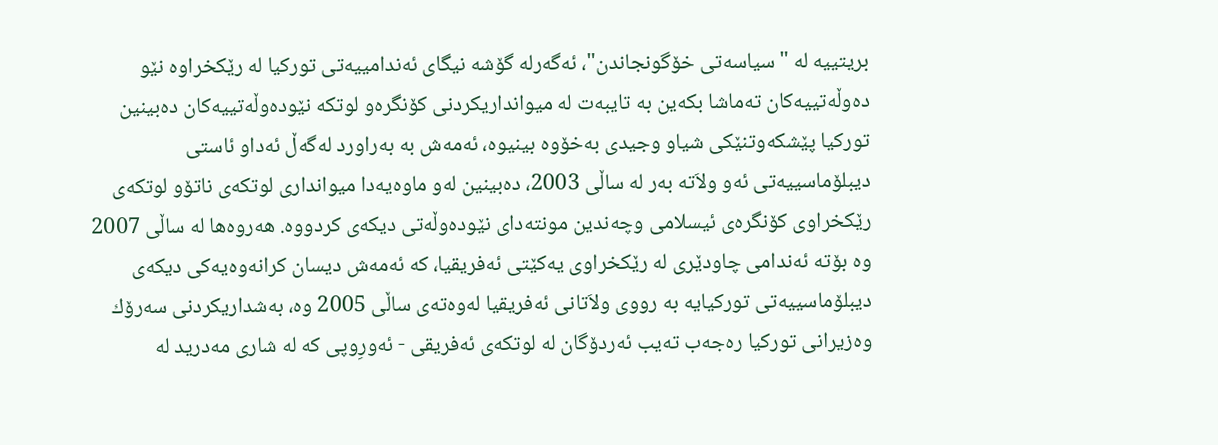بریتییه‌ له‌ " سیاسه‌تی خۆگونجاندن"، ئه‌گه‌رله‌ گۆشه‌ نیگای ئه‌ندامییه‌تی توركیا له‌ رێكخراوه‌ نێو ده‌وڵه‌تییه‌كان ته‌ماشا بكه‌ین به‌ تایبه‌ت له‌ میوانداریكردنی كۆنگره‌و لوتكه‌ نێوده‌وڵه‌تییه‌كان ده‌بینین توركیا پێشكه‌وتنێكی شیاو وجیدی به‌خۆوه‌ بینیوه‌، ئه‌مه‌ش به‌ به‌راورد له‌گه‌ڵ ئه‌داو ئاستی دیبلۆماسییه‌تی ئه‌و ولاَته‌ به‌ر له‌ ساڵی 2003، ده‌بینین له‌و ماوه‌یه‌دا میوانداری لوتكه‌ی ناتۆو لوتكه‌ی رێكخراوی كۆنگره‌ی ئیسلامی وچه‌ندین مونته‌دای نێوده‌وڵه‌تی دیكه‌ی كردووه‌. هه‌روه‌ها له‌ ساڵی 2007 وه‌ بۆته‌ ئه‌ندامی چاودێری له‌ رێكخراوی یه‌كێتی ئه‌فریقیا، كه‌ ئه‌مه‌ش دیسان كرانه‌وه‌یه‌كی دیكه‌ی دیبلۆماسییه‌تی توركیایه‌ به‌ رووی ولاَتانی ئه‌فریقیا له‌وه‌ته‌ی ساڵی 2005 وه‌، به‌شداریكردنی سه‌رۆك وه‌زیرانی توركیا ره‌جه‌ب ته‌یب ئه‌ردۆگان له‌ لوتكه‌ی ئه‌فریقی - ئه‌ورِوپی كه‌ له‌ شاری مه‌درید له‌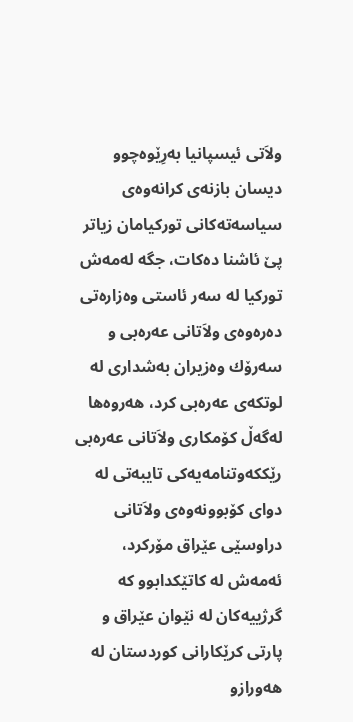ولاَتی ئیسپانیا به‌رِێوه‌چوو دیسان بازنه‌ی كرانه‌وه‌ی سیاسه‌ته‌كانی توركیامان زیاتر پێ ئاشنا ده‌كات، جگه‌ له‌مه‌ش توركیا له‌ سه‌ر ئاستی وه‌زاره‌تی ده‌ره‌وه‌ی ولاَتانی عه‌ره‌بی و سه‌رۆك وه‌زیران به‌شداری له‌ لوتكه‌ی عه‌ره‌بی كرد، هه‌روه‌ها له‌گه‌ڵ كۆمكاری ولاَتانی عه‌ره‌بی رێككه‌وتنامه‌یه‌كی تایبه‌تی له‌ دوای كۆبوونه‌وه‌ی ولاَتانی دراوسێی عێراق مۆركرد، ئه‌مه‌ش له‌ كاتێكدابوو كه‌ گرژییه‌كان له‌ نێوان عێراق و پارتی كرێكارانی كوردستان له‌ هه‌ورازو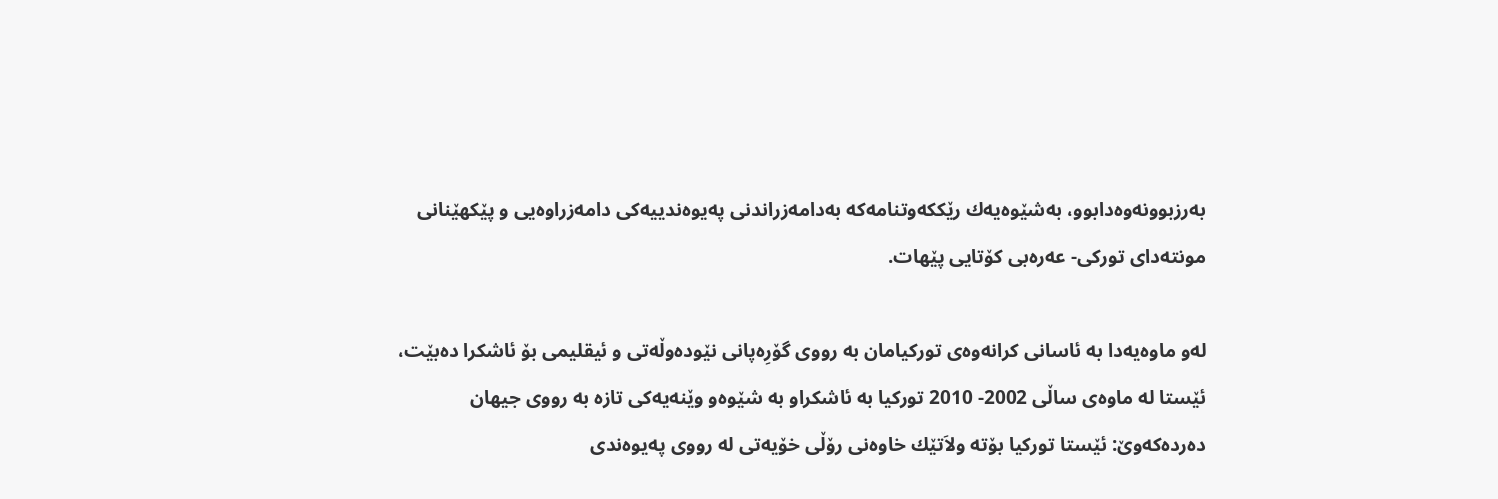به‌رزبوونه‌وه‌دابوو، به‌شێوه‌یه‌ك رێككه‌وتنامه‌كه‌ به‌دامه‌زراندنی په‌یوه‌ندییه‌كی دامه‌زراوه‌یی و پێكهێنانی مونته‌دای توركی- عه‌ره‌بی كۆتایی پێهات.

له‌و ماوه‌یه‌دا به‌ ئاسانی كرانه‌وه‌ی توركیامان به‌ رووی گۆرِه‌پانی نێوده‌وڵه‌تی و ئیقلیمی بۆ ئاشكرا ده‌بێت، ئێستا له‌ ماوه‌ی ساڵی 2002- 2010 توركیا به‌ ئاشكراو به‌ شێوه‌و وێنه‌یه‌كی تازه‌ به‌ رووی جیهان ده‌رده‌كه‌وێ: ئێستا توركیا بۆته‌ ولاَتێك خاوه‌نی رۆڵی خۆیه‌تی له‌ رووی په‌یوه‌ندی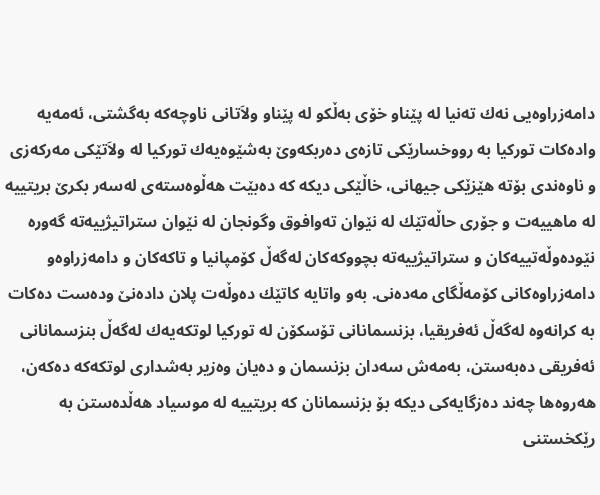دامه‌زراوه‌یی نه‌ك ته‌نیا له‌ پێناو خۆی به‌ڵكو له‌ پێناو ولاَتانی ناوچه‌كه‌ به‌گشتی، ئه‌مه‌یه‌ واده‌كات توركیا به‌ رووخسارێكی تازه‌ی ده‌ربكه‌وێ به‌شێوه‌یه‌ك توركیا له‌ ولاَتێكی مه‌ركه‌زی و ناوه‌ندی بۆته‌ هێزێكی جیهانی، خاڵێكی دیكه‌ كه‌ ده‌بێت هه‌ڵوه‌سته‌ی له‌سه‌ر بكرێ بریتییه‌ له‌ ماهییه‌ت و جۆری حاڵه‌تێك له‌ نێوان ته‌وافوق وگونجان له‌ نێوان ستراتیژییه‌ته‌ گه‌وره‌ نێوده‌وڵه‌تییه‌كان و ستراتیژییه‌ته‌ بچووكه‌كان له‌گه‌ڵ كۆمپانیا و تاكه‌كان و دامه‌زراوه‌و دامه‌زراوه‌كانی كۆمه‌ڵگای مه‌ده‌نی. به‌و واتایه‌ كاتێك ده‌وڵه‌ت پلان داده‌نێ وده‌ست ده‌كات به‌ كرانه‌وه‌ له‌گه‌ڵ ئه‌فریقیا، بزنسمانانی تۆسكۆن له‌ توركیا لوتكه‌یه‌ك له‌گه‌ڵ بنزسمانانی ئه‌فریقی ده‌به‌ستن، به‌مه‌ش سه‌دان بزنسمان و ده‌یان وه‌زیر به‌شداری لوتكه‌كه‌ ده‌كه‌ن، هه‌روه‌ها چه‌ند ده‌زگایه‌كی دیكه‌ بۆ بزنسمانان كه‌ بریتییه‌ له‌ موسیاد هه‌ڵده‌ستن به‌ رێكخستنی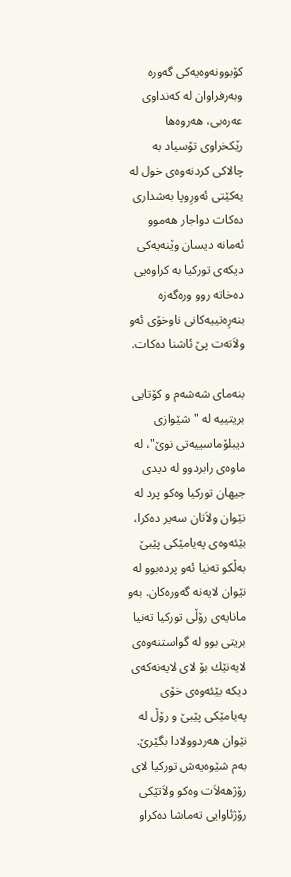كۆبوونه‌وه‌یه‌كی گه‌وره‌ وبه‌رفراوان له‌ كه‌نداوی عه‌ره‌بی، هه‌روه‌ها رێكخراوی تۆسیاد به‌ چالاكی كردنه‌وه‌ی خول له‌ یه‌كێتی ئه‌ورِوپا به‌شداری ده‌كات دواجار هه‌موو ئه‌مانه‌ دیسان وێنه‌یه‌كی دیكه‌ی توركیا به‌ كراوه‌یی ده‌خاته‌ روو وره‌گه‌زه‌ بنه‌رِه‌تییه‌كانی ناوخۆی ئه‌و ولاَته‌ت پێ ئاشنا ده‌كات.

بنه‌مای شه‌شه‌م و كۆتایی بریتییه‌ له‌ "شێوازی دیبلۆماسییه‌تی نوێ"، له‌ ماوه‌ی رابردوو له‌ دیدی جیهان توركیا وه‌كو پرد له‌ نێوان ولاَتان سه‌یر ده‌كرا، بێئه‌وه‌ی په‌یامێكی پێبێ به‌ڵكو ته‌نیا ئه‌و پرده‌بوو له‌ نێوان لایه‌نه‌ گه‌وره‌كان. به‌و مانایه‌ی رۆڵی توركیا ته‌نیا بریتی بوو له‌ گواستنه‌وه‌ی لایه‌نێك بۆ لای لایه‌نه‌كه‌ی دیكه‌ بێئه‌وه‌ی خۆی په‌یامێكی پێبێ و رۆڵ له‌ نێوان هه‌ردوولادا بگێرێ. به‌م شێوه‌یه‌ش توركیا لای رۆژهه‌لاَت وه‌كو ولاَتێكی رۆژئاوایی ته‌ماشا ده‌كراو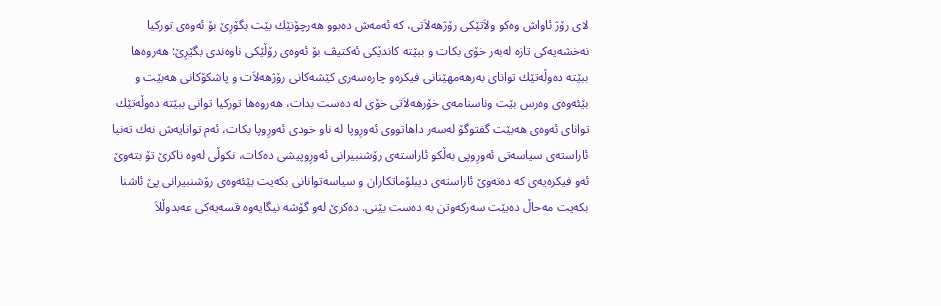لای رۆژ ئاواش وه‌كو ولاَتێكی رۆژهه‌لاَتی، كه‌ ئه‌مه‌ش ده‌بوو هه‌رچۆنێك بێت بگۆرِێ بۆ ئه‌وه‌ی توركیا نه‌خشه‌یه‌كی تازه‌ له‌به‌ر خۆی بكات و ببێته‌ كاندێكی ئه‌كتیڤ بۆ ئه‌وه‌ی رۆڵێكی ناوه‌ندی بگێرِێ: هه‌روه‌ها ببێته‌ ده‌وڵه‌تێك توانای به‌رهه‌مهێنانی فیكره‌و چاره‌سه‌ری كێشه‌كانی رۆژهه‌لاَت و پاشكۆكانی هه‌بێت و بێئه‌وه‌ی وه‌رس بێت وناسنامه‌ی خۆرهه‌لاَتی خۆی له‌ ده‌ست بدات، هه‌روه‌ها توركیا توانی ببێته‌ ده‌وڵه‌تێك توانای ئه‌وه‌ی هه‌بێت گفتوگۆ له‌سه‌ر داهاتووی ئه‌ورِوپا له‌ ناو خودی ئه‌ورِوپا بكات، ئه‌م توانایه‌ش نه‌ك ته‌نیا ئاراسته‌ی سیاسه‌تی ئه‌ورِوپی به‌ڵكو ئاراسته‌ی رۆشنبیرانی ئه‌ورِوپیشی ده‌كات، نكوڵی له‌وه‌ ناكرێ تۆ بته‌وێ ئه‌و فیكره‌یه‌ی كه‌ ده‌ته‌وێ ئاراسته‌ی دیبلۆماتكاران و سیاسه‌توانانی بكه‌یت بێئه‌وه‌ی رۆشنبیرانی پێ ئاشنا بكه‌یت مه‌حاڵ ده‌بێت سه‌ركه‌وتن به‌ ده‌ست بێنی. ده‌كرێ له‌و گۆشه‌ نیگایه‌وه‌ قسه‌یه‌كی عه‌بدوڵلاَ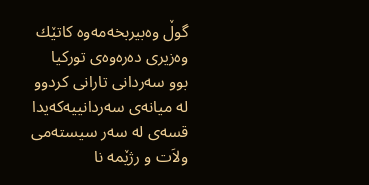گوڵ وه‌بیربخه‌مه‌وه‌ كاتێك وه‌زیری ده‌ره‌وه‌ی توركیا بوو سه‌ردانی تارانی كردوو له‌ میانه‌ی سه‌ردانییه‌كه‌یدا قسه‌ی له‌ سه‌ر سیسته‌می ولاَت و رژێمه‌ نا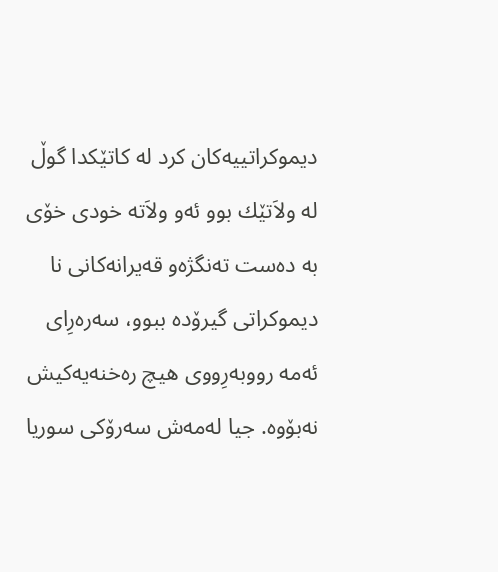دیموكراتییه‌كان كرد له‌ كاتێكدا گوڵ له‌ ولاَتێك بوو ئه‌و ولاَته‌ خودی خۆی به‌ ده‌ست ته‌نگژه‌و قه‌یرانه‌كانی نا دیموكراتی گیرۆده‌ ببوو، سه‌ره‌رِای ئه‌مه‌ رووبه‌رِووی هیچ ره‌خنه‌یه‌كیش نه‌بۆوه‌. جیا له‌مه‌ش سه‌رۆكی سوریا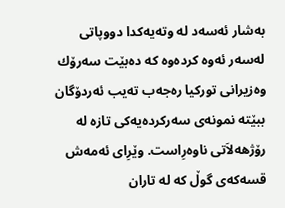به‌شار ئه‌سه‌د له‌ وته‌یه‌كدا دووپاتی له‌سه‌ر ئه‌وه‌ كرده‌وه‌ كه‌ ده‌بێت سه‌رۆك وه‌زیرانی توركیا ره‌جه‌ب ته‌یب ئه‌ردۆگان ببێته‌ نمونه‌ی سه‌ركرده‌یه‌كی تازه‌ له‌ رۆژهه‌لاَتی ناوه‌رِاست. وێرِای ئه‌مه‌ش قسه‌كه‌ی گوڵ كه‌ له‌ تاران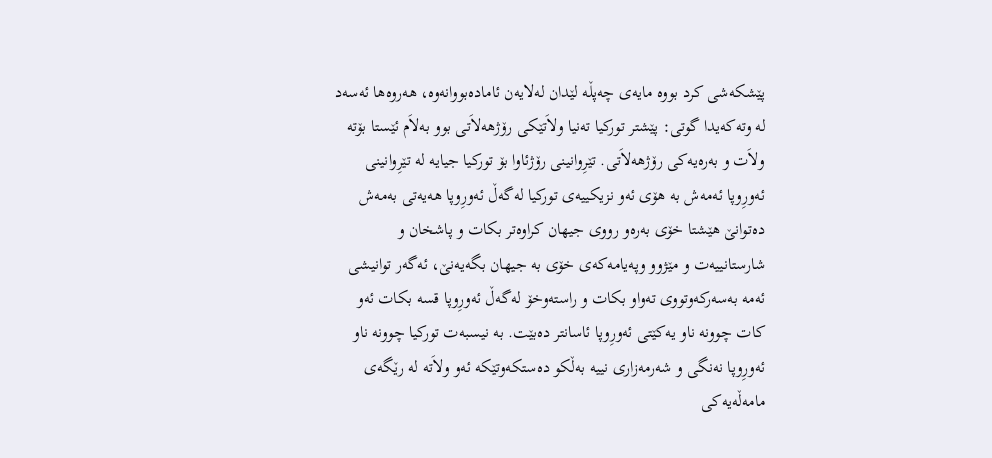پێشكه‌شی كرد بووه‌ مایه‌ی چه‌پڵه‌ لێدان له‌لایه‌ن ئاماده‌بووانه‌وه‌، هه‌روه‌ها ئه‌سه‌د له‌ وته‌كه‌یدا گوتی: پێشتر توركیا ته‌نیا ولاَتێكی رۆژهه‌لاَتی بوو به‌لاَم ئێستا بۆته‌ ولاَت و به‌ره‌یه‌كی رۆژهه‌لاَتی. تێرِوانینی رۆژئاوا بۆ توركیا جیایه‌ له‌ تێرِوانینی ئه‌ورِوپا ئه‌مه‌ش به‌ هۆی ئه‌و نزیكییه‌ی توركیا له‌گه‌ڵ ئه‌ورِوپا هه‌یه‌تی به‌مه‌ش ده‌توانێ هێشتا خۆی به‌ره‌و رووی جیهان كراوه‌تر بكات و پاشخان و شارستانییه‌ت و مێژوو وپه‌یامه‌كه‌ی خۆی به‌ جیهان بگه‌یه‌نێ، ئه‌گه‌ر توانیشی ئه‌مه‌ به‌سه‌ركه‌وتووی ته‌واو بكات و راسته‌وخۆ له‌گه‌ڵ ئه‌ورِوپا قسه‌ بكات ئه‌و كات چوونه‌ ناو یه‌كێتی ئه‌ورِوپا ئاسانتر ده‌بێت. به‌ نیسبه‌ت توركیا چوونه‌ ناو ئه‌ورِوپا نه‌نگی و شه‌رمه‌زاری نییه‌ به‌ڵكو ده‌ستكه‌وتێكه‌ ئه‌و ولاَته‌ له‌ رێگه‌ی مامه‌ڵه‌یه‌كی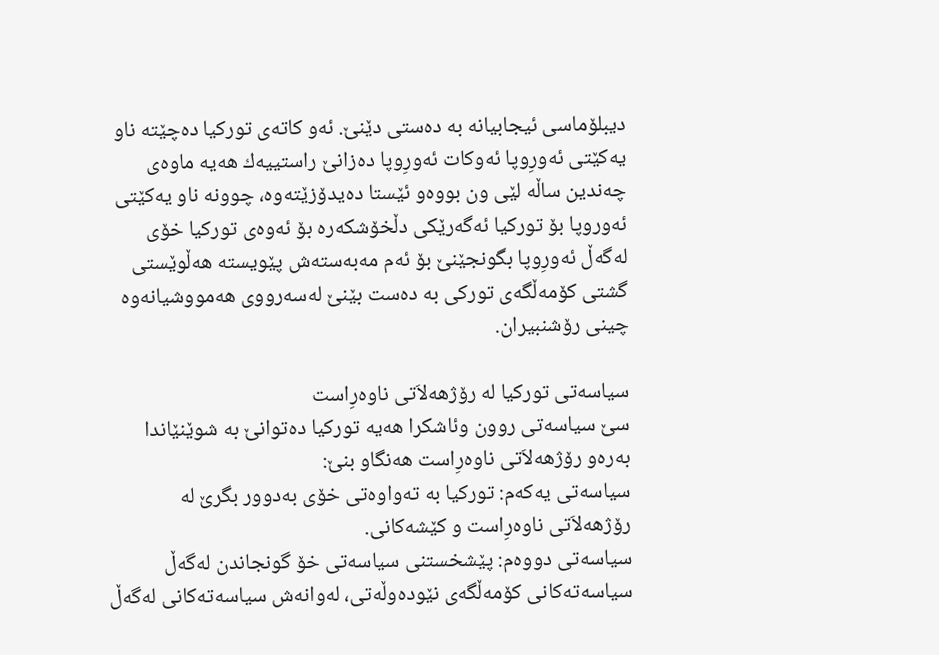دیبلۆماسی ئیجابیانه‌ به‌ ده‌ستی دێنێ. ئه‌و كاته‌ی توركیا ده‌چێته‌ ناو یه‌كێتی ئه‌ورِوپا ئه‌وكات ئه‌ورِوپا ده‌زانێ راستییه‌ك هه‌یه‌ ماوه‌ی چه‌ندین ساڵه‌ لێی ون بووه‌و ئێستا ده‌یدۆزێته‌وه‌، چوونه‌ ناو یه‌كێتی ئه‌وروپا بۆ توركیا ئه‌گه‌رێكی دڵخۆشكه‌ره‌ بۆ ئه‌وه‌ی توركیا خۆی له‌گه‌ڵ ئه‌ورِوپا بگونجێنێ بۆ ئه‌م مه‌به‌سته‌ش پێویسته‌ هه‌ڵوێستی گشتی كۆمه‌ڵگه‌ی توركی به‌ ده‌ست بێنێ له‌سه‌رووی هه‌مووشیانه‌وه‌ چینی رۆشنبیران.

سیاسه‌تی توركیا له‌ رۆژهه‌لاَتی ناوه‌رِاست
سێ سیاسه‌تی روون وئاشكرا هه‌یه‌ توركیا ده‌توانێ به‌ شوێنێاندا به‌ره‌و رۆژهه‌لاَتی ناوه‌رِاست هه‌نگاو بنێ:
سیاسه‌تی یه‌كه‌م: توركیا به‌ ته‌واوه‌تی خۆی به‌دوور بگرێ له‌ رۆژهه‌لاَتی ناوه‌رِاست و كێشه‌كانی.
سیاسه‌تی دووه‌م: پێشخستنی سیاسه‌تی خۆ گونجاندن له‌گه‌ڵ سیاسه‌ته‌كانی كۆمه‌ڵگه‌ی نێوده‌وڵه‌تی، له‌وانه‌ش سیاسه‌ته‌كانی له‌گه‌ڵ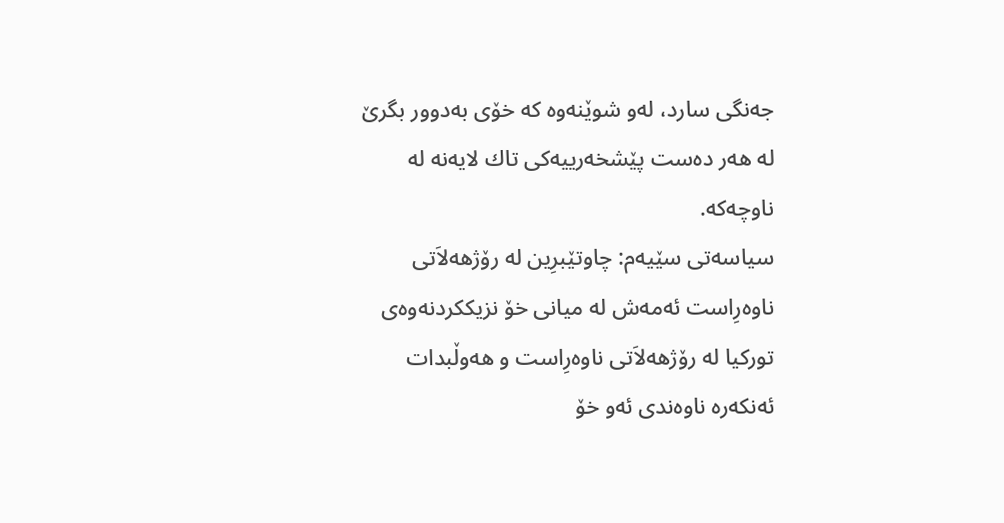جه‌نگی سارد، له‌و شوێنه‌وه‌ كه‌ خۆی به‌دوور بگرێ له‌ هه‌ر ده‌ست پێشخه‌رییه‌كی تاك لایه‌نه‌ له‌ ناوچه‌كه‌.
سیاسه‌تی سێیه‌م: چاوتێبرِین له‌ رۆژهه‌لاَتی ناوه‌رِاست ئه‌مه‌ش له‌ میانی خۆ نزیككردنه‌وه‌ی توركیا له‌ رۆژهه‌لاَتی ناوه‌رِاست و هه‌وڵبدات ئه‌نكه‌ره‌ ناوه‌ندی ئه‌و خۆ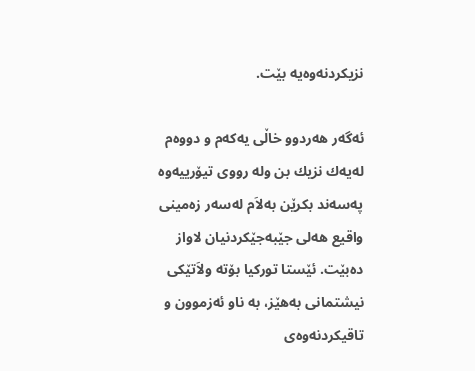نزیكردنه‌وه‌یه‌ بێت.

ئه‌گه‌ر هه‌ردوو خاڵی یه‌كه‌م و دووه‌م له‌یه‌ك نزیك بن وله‌ رووی تیۆرییه‌وه‌ په‌سه‌ند بكرێن به‌لاَم له‌سه‌ر زه‌مینی واقیع هه‌لی جێبه‌جێكردنیان لاواز ده‌بێت. ئێستا توركیا بۆته‌ ولاَتێكی نیشتمانی به‌هێز، به‌ ناو ئه‌زموون و تاقیكردنه‌وه‌ی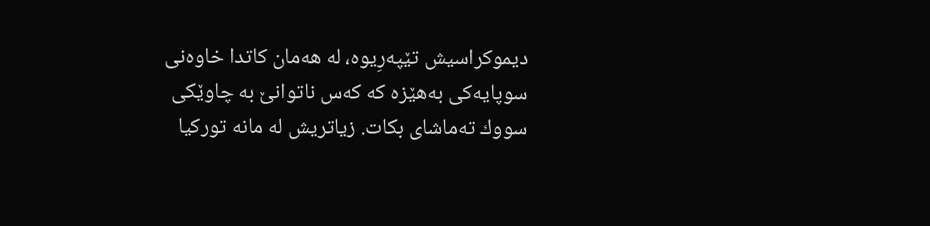دیموكراسیش تێپه‌رِیوه‌، له‌ هه‌مان كاتدا خاوه‌نی سوپایه‌كی به‌هێزه‌ كه‌ كه‌س ناتوانێ به‌ چاوێكی سووك ته‌ماشای بكات. زیاتریش له‌ مانه‌ توركیا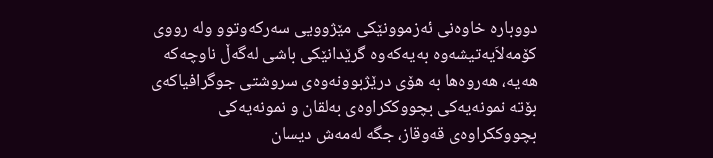دووباره‌ خاوه‌نی ئه‌زموونێكی مێژوویی سه‌ركه‌وتوو وله‌ رووی كۆمه‌لاَیه‌تیشه‌وه‌ به‌یه‌كه‌وه‌ گرێدانێكی باشی له‌گه‌ڵ ناوچه‌كه‌ هه‌یه‌، هه‌روه‌ها به‌ هۆی درێژبوونه‌وه‌ی سروشتی جوگرافیاكه‌ی بۆته‌ نمونه‌یه‌كی بچووككراوه‌ی به‌لقان و نمونه‌یه‌كی بچووككراوه‌ی قه‌وقاز، جگه‌ له‌مه‌ش دیسان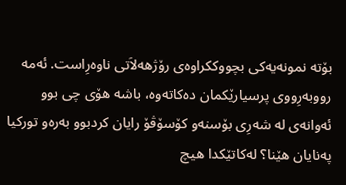بۆته‌ نمونه‌یه‌كی بچووككراوه‌ی رۆژهه‌لاَتی ناوه‌رِاست. ئه‌مه‌ رووبه‌رِووی پرسیارێكمان ده‌كاته‌وه‌، باشه‌ هۆی چی بوو ئه‌وانه‌ی له‌ شه‌رِی بۆسنه‌و كۆسۆڤۆ رایان كردبوو به‌ره‌و توركیا په‌نایان هێنا؟ له‌كاتێكدا هیچ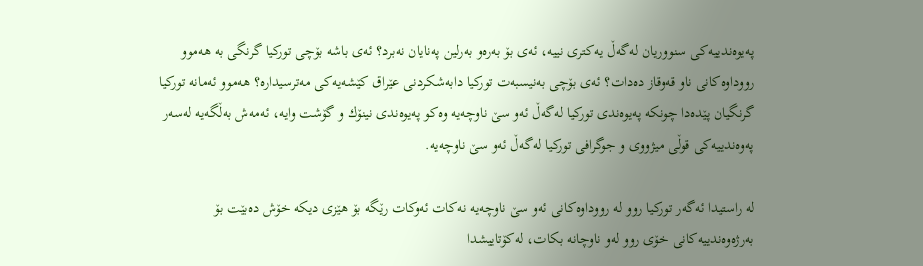په‌یوه‌ندییه‌كی سنووریان له‌گه‌ڵ یه‌كتری نییه‌، ئه‌ی بۆ به‌ره‌و به‌رلین په‌نایان نه‌برد؟ ئه‌ی باشه‌ بۆچی توركیا گرنگی به‌ هه‌موو رووداوه‌كانی ناو قه‌وقاز ده‌دات؟ ئه‌ی بۆچی به‌نیسبه‌ت توركیا دابه‌شكردنی عێراق كێشه‌یه‌كی مه‌ترسیداره‌؟ هه‌موو ئه‌مانه‌ توركیا گرنگیان پێده‌دا چونكه‌ په‌یوه‌ندی توركیا له‌گه‌ڵ ئه‌و سێ ناوچه‌یه‌ وه‌كو په‌یوه‌ندی نینۆك و گۆشت وایه‌، ئه‌مه‌ش به‌ڵگه‌یه‌ له‌سه‌ر په‌وه‌ندییه‌كی قوڵی میژووی و جوگرافی توركیا له‌گه‌ڵ ئه‌و سێ ناوچه‌یه‌.

له‌ راستیدا ئه‌گه‌ر توركیا روو له‌ رووداوه‌كانی ئه‌و سێ ناوچه‌یه‌ نه‌كات ئه‌وكات رێگه‌ بۆ هێزی دیكه‌ خۆش ده‌بێت بۆ به‌رژه‌وه‌ندییه‌كانی خۆی روو له‌و ناوچانه‌ بكات، له‌كۆتاییشدا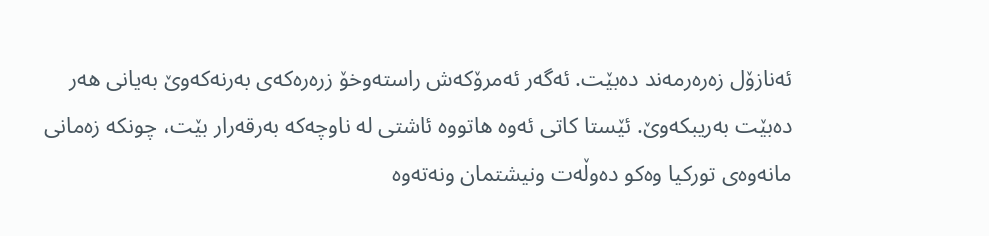ئه‌نازۆل زه‌ره‌رمه‌ند ده‌بێت. ئه‌گه‌ر ئه‌مرۆكه‌ش راسته‌وخۆ زره‌ره‌كه‌ی به‌رنه‌كه‌وێ به‌یانی هه‌ر ده‌بێت به‌ریبكه‌وێ. ئێستا كاتی ئه‌وه‌ هاتووه‌ ئاشتی له‌ ناوچه‌كه‌ به‌رقه‌رار بێت، چونكه‌ زه‌مانی مانه‌وه‌ی توركیا وه‌كو ده‌وڵه‌ت ونیشتمان ونه‌ته‌وه‌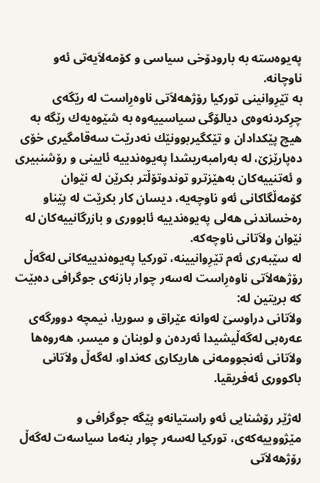په‌یوه‌سته‌ به‌ بارودۆخی سیاسی و كۆمه‌لاَیه‌تی ئه‌و ناوچانه‌.
به‌ تێرِوانینی توركیا رۆژهه‌لاَتی ناوه‌رِاست له‌ رێگه‌ی چرِكردنه‌وه‌ی دیالۆگی سیاسییه‌وه‌ به‌ شێوه‌یه‌ك رێگه‌ به‌ هیچ پێكدادان و تێكگیربوونێك نه‌درێت سه‌قامگیری خۆی ده‌پارێزێ، له‌ به‌رامبه‌ریشدا په‌یوه‌ندییه‌ ئایینی و رۆشنبیری و ئه‌تنییه‌كان به‌هێزترو توندوتۆڵتر بكرێن له‌ نێوان كۆمه‌ڵگاكانی ئه‌و ناوچه‌یه‌، دیسان كار بكرێت له‌ پێناو ره‌خساندنی هه‌لی په‌یوه‌ندییه‌ ئابووری و بازرگانییه‌كان له‌ نێوان ولاَتانی ناوچه‌كه‌.
له‌ سێبه‌ری ئه‌م تێرِوانیینه‌، توركیا په‌یوه‌ندییه‌كانی له‌گه‌ڵ رۆژهه‌لاَتی ناوه‌رِاست له‌سه‌ر چوار بازنه‌ی جوگرافی ده‌بێت كه‌ بریتین له‌:
ولاَتانی دراوسێ له‌وانه‌ عێراق و سوریا، نیمچه‌ دوورگه‌ی عه‌ره‌بی له‌گه‌ڵیشیدا ئه‌رده‌ن و لوبنان و میسر، هه‌روه‌ها ولاَتانی ئه‌نجوومه‌نی هاریكاری كه‌نداو، له‌گه‌ڵ ولاَتانی باكووری ئه‌فریقیا.

له‌ژێر رۆشنایی ئه‌و راستیانه‌و پێگه‌ جوگرافی و مێژووییه‌كه‌ی، توركیا له‌سه‌ر چوار بنه‌ما سیاسه‌ت له‌گه‌ڵ رۆژهه‌لاَتی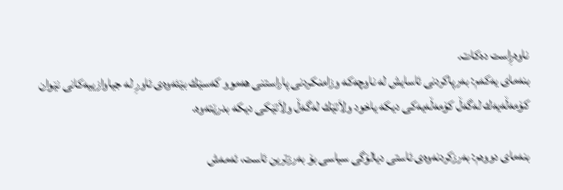ناوه‌رِاست ده‌كات.
بنه‌مای یه‌كه‌م: به‌رپاكردنی ئاسایش له‌ ناوچه‌كه‌ وزامنكردنی پاراستنی هه‌موو كه‌سێك بێئه‌وه‌ی ئاورِ له‌ جیاوازییه‌كانی نێوان كۆمه‌ڵه‌یه‌ك له‌گه‌ڵ كۆمه‌ڵه‌یه‌كی دیكه‌ یاخود ولاَتێك له‌گه‌ڵ ولاَتێكی دیكه‌ بدرێته‌وه‌.

بنه‌مای دووه‌م: به‌رزكردنه‌وه‌ی ئاستی دیالۆگی سیاسی بۆ به‌رزترین ئاست، ئه‌مه‌ش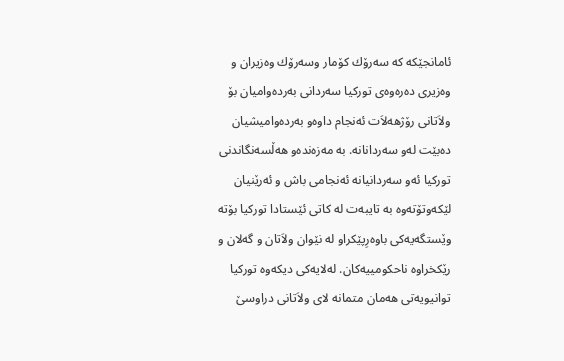ئامانجێكه‌ كه‌ سه‌رۆك كۆمار وسه‌رۆك وه‌زیران و وه‌زیری ده‌ره‌وه‌ی توركیا سه‌ردانی به‌رده‌وامیان بۆ ولاَتانی رۆژهه‌لاَت ئه‌نجام داوه‌و به‌رده‌وامیشیان ده‌بێت له‌و سه‌ردانانه‌. به‌ مه‌زه‌نده‌و هه‌ڵسه‌نگاندنی توركیا ئه‌و سه‌ردانیانه‌ ئه‌نجامی باش و ئه‌رێنیان لێكه‌وتۆته‌وه‌ به‌ تایبه‌ت له‌ كاتی ئێستادا توركیا بۆته‌ وێستگه‌یه‌كی باوه‌رِپێكراو له‌ نێوان ولاَتان و گه‌لان و رێكخراوه‌ ناحكومییه‌كان. له‌لایه‌كی دیكه‌وه‌ توركیا توانیویه‌تی هه‌مان متمانه‌ لای ولاَتانی دراوسێ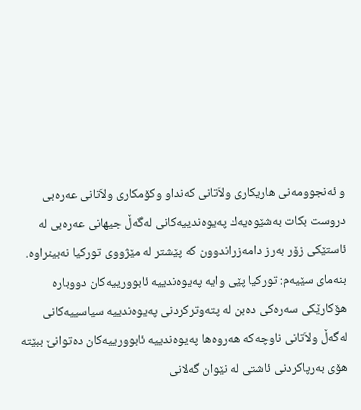و ئه‌نجوومه‌نی هاریكاری ولاَتانی كه‌نداو وكۆمكاری ولاَتانی عه‌ره‌بی دروست بكات به‌شێوه‌یه‌ك په‌یوه‌ندییه‌كانی له‌گه‌ڵ جیهانی عه‌ره‌بی له‌ ئاستێكی زۆر به‌رز دامه‌زراندوون كه‌ پێشتر له‌ مێژووی توركیا نه‌بینراوه‌.
بنه‌مای سێیه‌م: توركیا پێی وایه‌ په‌یوه‌ندییه‌ ئابوورییه‌كان دووباره‌ هۆكارێكی سه‌ره‌كی ده‌بن له‌ پته‌وتركردنی په‌یوه‌ندییه‌ سیاسییه‌كانی له‌گه‌ڵ ولاَتانی ناوچه‌كه‌ هه‌روه‌ها په‌یوه‌ندییه‌ ئابوورییه‌كان ده‌توانێ ببێته‌ هۆی به‌رپاكردنی ئاشتی له‌ نێوان گه‌لانی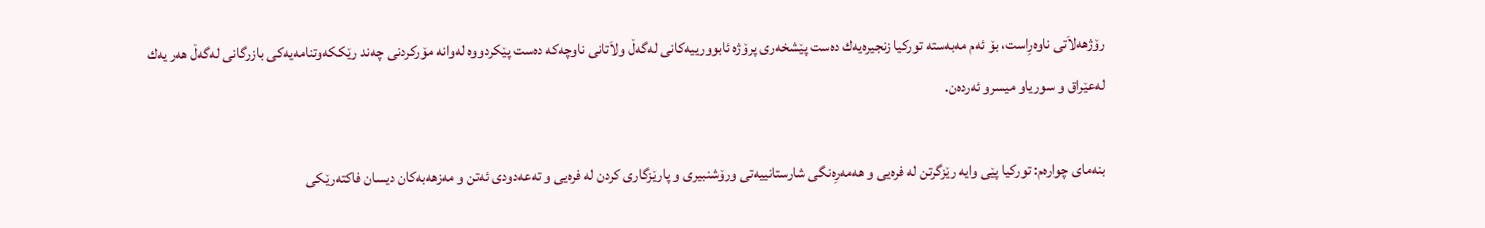رۆژهه‌لاَتی ناوه‌رِاست، بۆ ئه‌م مه‌به‌سته‌ توركیا زنجیره‌یه‌ك ده‌ست پێشخه‌ری پرۆژه‌ ئابوورییه‌كانی له‌گه‌ڵ ولاَتانی ناوچه‌كه‌ ده‌ست پێكردووه‌ له‌وانه‌ مۆركردنی چه‌ند رێككه‌وتنامه‌یه‌كی بازرگانی له‌گه‌ڵ هه‌ر یه‌ك له‌عێراق و سوریاو میسرو ئه‌رده‌ن.

بنه‌مای چواره‌م: توركیا پێی وایه‌ رێزگرتن له‌ فره‌یی و هه‌مه‌رِه‌نگی شارستانییه‌تی ورۆشنبیری و پارێزگاری كردن له‌ فره‌یی و ته‌عه‌دودی ئه‌تن و مه‌زهه‌به‌كان دیسان فاكته‌رێكی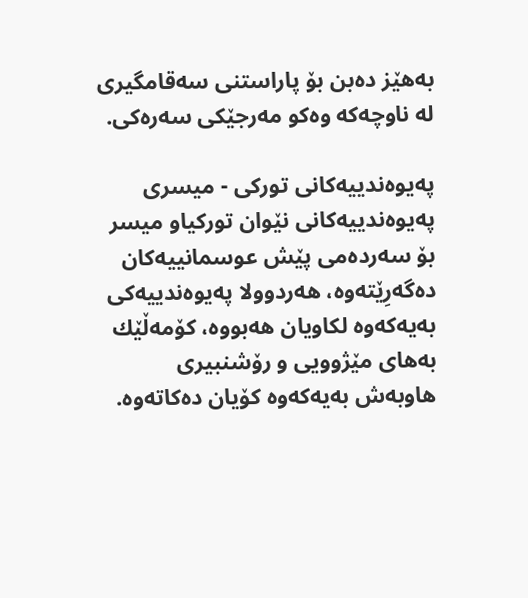به‌هێز ده‌بن بۆ پاراستنی سه‌قامگیری له‌ ناوچه‌كه‌ وه‌كو مه‌رجێكی سه‌ره‌كی.

په‌یوه‌ندییه‌كانی توركی - میسری
په‌یوه‌ندییه‌كانی نێوان توركیاو میسر بۆ سه‌رده‌می پێش عوسمانییه‌كان ده‌گه‌رِێته‌وه‌، هه‌ردوولا په‌یوه‌ندییه‌كی به‌یه‌كه‌وه‌ لكاویان هه‌بووه‌، كۆمه‌ڵێك به‌های مێژوویی و رۆشنبیری هاوبه‌ش به‌یه‌كه‌وه‌ كۆیان ده‌كاته‌وه‌.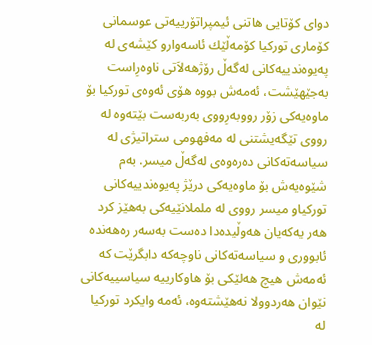دوای كۆتایی هاتنی ئیمپراتۆرییه‌تی عوسمانی كۆماری توركیا كۆمه‌ڵێك ئاسه‌وارو كێشه‌ی له‌ په‌یوه‌ندییه‌كانی له‌گه‌ڵ رۆژهه‌لاَتی ناوه‌رِاست به‌جێهێشت، ئه‌مه‌ش بووه‌ هۆی ئه‌وه‌ی توركیا بۆ ماوه‌یه‌كی زۆر رووبه‌رِووی به‌ربه‌ست بێته‌وه‌ له‌ رووی تێگه‌یشتنی له‌ مه‌فهومی ستراتیژی له‌ سیاسه‌ته‌كانی ده‌ره‌وه‌ی له‌گه‌ڵ میسر. به‌م شێوه‌یه‌ش بۆ ماوه‌یه‌كی درێژ په‌یوه‌ندییه‌كانی توركیاو میسر رووی له‌ ململانێیه‌كی به‌هێز كرد هه‌ر یه‌كه‌یان هه‌وڵیده‌دا ده‌ست به‌سه‌ر ره‌هه‌نده‌ ئابووری و سیاسه‌ته‌كانی ناوچه‌كه‌ دابگرێت كه‌ ئه‌مه‌ش هیچ هه‌لێكی بۆ هاوكارییه‌ سیاسییه‌كانی نێوان هه‌ردوولا نه‌هێشته‌وه‌، ئه‌مه‌ وایكرد توركیا له‌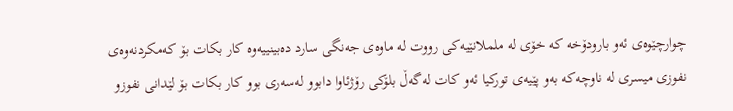چوارچێوه‌ی ئه‌و بارودۆخه‌ كه‌ خۆی له‌ ململانێیه‌كی رووت له‌ ماوه‌ی جه‌نگی سارد ده‌بینییه‌وه‌ كار بكات بۆ كه‌مكردنه‌وه‌ی نفوزی میسری له‌ ناوچه‌كه‌ به‌و پێیه‌ی توركیا ئه‌و كات له‌گه‌ڵ بلۆكی رۆژئاوا دابوو له‌سه‌ری بوو كار بكات بۆ لێدانی نفوزو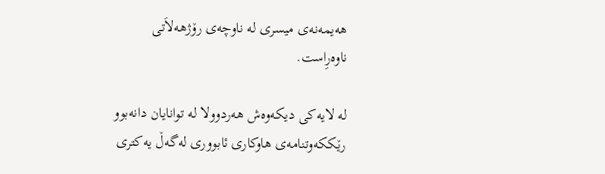هه‌یمه‌نه‌ی میسری له‌ ناوچه‌ی رۆژهه‌لاَتی ناوه‌رِاست.

له‌ لایه‌كی دیكه‌وه‌ش هه‌ردوولا له‌ توانایان دانه‌بوو رێككه‌وتنامه‌ی هاوكاری ئابووری له‌گه‌ڵ یه‌كتری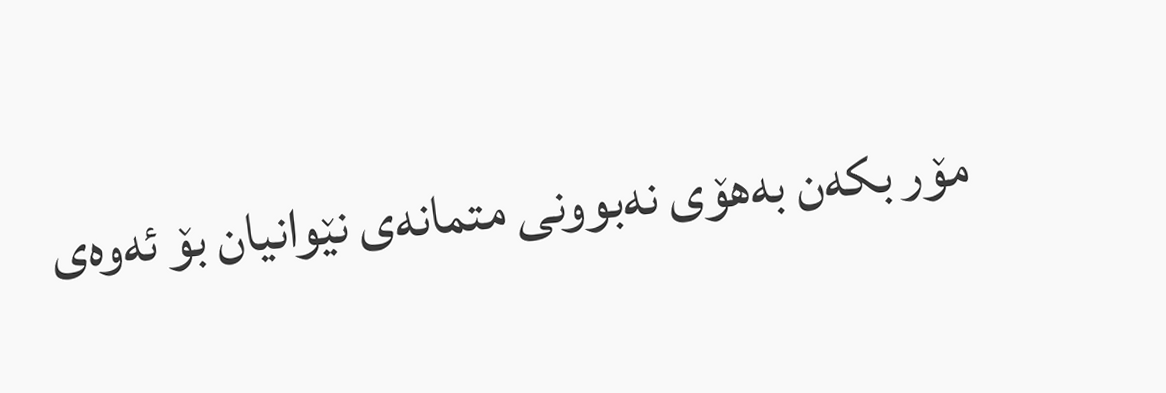مۆر بكه‌ن به‌هۆی نه‌بوونی متمانه‌ی نێوانیان بۆ ئه‌وه‌ی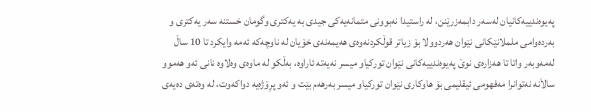په‌یوه‌ندییه‌كانیان له‌سه‌ر دابمه‌زرێنن، له‌ راستیدا نه‌بوونی متمانه‌یه‌كی جیدی به‌ یه‌كتری وگومان خستنه‌ سه‌ر یه‌كتری و به‌رده‌وامی ململانێكانی نێوان هه‌ردوولا بۆ زیاتر قوڵكردنه‌وه‌ی هه‌یمه‌نه‌ی خۆیان له‌ ناوچه‌كه‌ ئه‌مه‌ وایكرد تا 10 ساڵ له‌مه‌وبه‌ر واتا تا هه‌زاره‌ی نوێ په‌یوه‌ندییه‌كانی نێوان توركیاو میسر نه‌یه‌ته‌ ئاراوه‌، به‌ڵكو له‌ ماوه‌ی وه‌لاوه‌ نانی ئه‌و هه‌موو سالاَنه‌ نه‌توانرا مه‌فهومی ئیقلیمی بۆ هاوكاری نێوان توركیاو میسر به‌رهه‌م بێت و ئه‌و پرِۆژه‌یه‌ دواكه‌وت، له‌ وه‌ته‌ی ده‌یه‌ی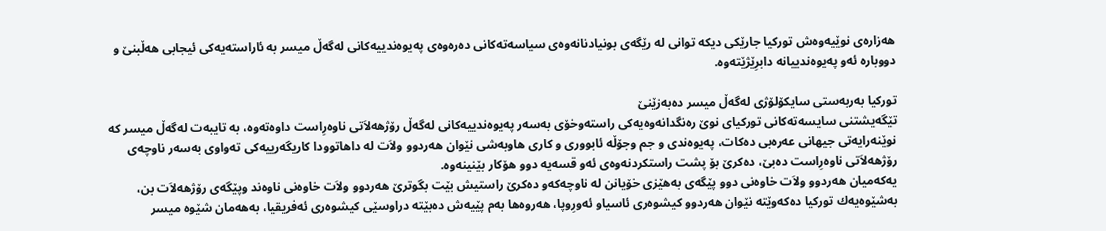هه‌زاره‌ی نوێیه‌وه‌ش توركیا جارێكی دیكه‌ توانی له‌ رێگه‌ی بونیادنانه‌وه‌ی سیاسه‌ته‌كانی ده‌ره‌وه‌ی په‌یوه‌ندییه‌كانی له‌گه‌ڵ میسر به‌ ئاراسته‌یه‌كی ئیجابی هه‌ڵبنێ و دووباره‌ ئه‌و په‌یوه‌ندییانه‌ دابرِێژێته‌وه‌.

توركیا به‌ربه‌ستی سایكۆلۆژی له‌گه‌ڵ میسر ده‌به‌زێنێ
تێگه‌یشتنی سایسه‌ته‌كانی توركیای نوێ ره‌نگدانه‌وه‌یه‌كی راسته‌وخۆی به‌سه‌ر په‌یوه‌ندییه‌كانی له‌گه‌ڵ رۆژهه‌لاَتی ناوه‌رِاست داوه‌ته‌وه‌، به‌ تایبه‌ت له‌گه‌ڵ میسر كه‌ نوێنه‌رایه‌تی جیهانی عه‌ره‌بی ده‌كات، په‌یوه‌ندی و جم وجۆڵه‌ ئابووری و كاری هاوبه‌شی نێوان هه‌ردوو ولاَت له‌ داهاتوودا كاریگه‌رییه‌كی ته‌واوی به‌سه‌ر ناوچه‌ی رۆژهه‌لاَتی ناوه‌رِاست ده‌بێ، ده‌كرێ بۆ پشت راستكردنه‌وه‌ی ئه‌و قسه‌یه‌ دوو هۆكار بێنینه‌وه‌.
یه‌كه‌میان هه‌ردوو ولاَت خاوه‌نی دوو پێگه‌ی به‌هێزی خۆیانن له‌ ناوچه‌كه‌و ده‌كرێ راستیش بێت بگوترێ هه‌ردوو ولاَت خاوه‌نی ناوه‌ند وپێگه‌ی رۆژهه‌لاَت بن، به‌شێوه‌یه‌ك توركیا ده‌كه‌وێته‌ نێوان هه‌ردوو كیشوه‌ری ئاسیاو ئه‌ورِوپا، هه‌روه‌ها به‌م پێیه‌ش ده‌بێته‌ دراوسێی كیشوه‌ری ئه‌فریقیا، به‌هه‌مان شێوه‌ میسر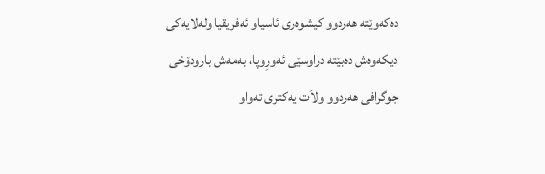ده‌كه‌وێته‌ هه‌ردوو كیشوه‌ری ئاسیاو ئه‌فریقیا وله‌لایه‌كی دیكه‌وه‌ش ده‌بێته‌ دراوسێی ئه‌ورِوپا، به‌مه‌ش بارودۆخی جوگرافی هه‌ردوو ولاَت یه‌كتری ته‌واو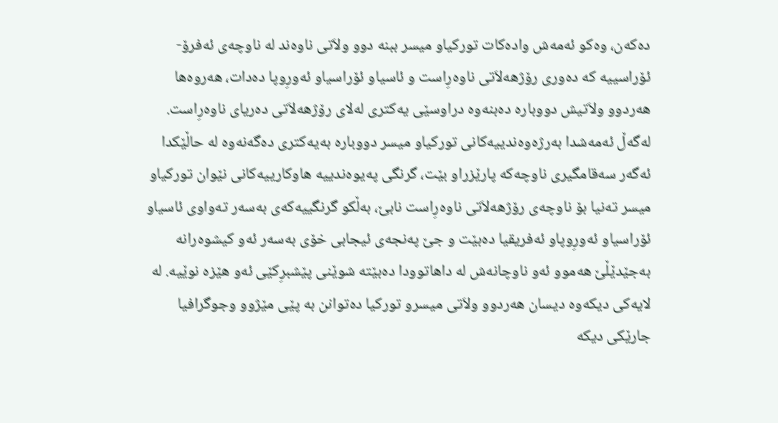ده‌كه‌ن، وه‌كو ئه‌مه‌ش واده‌كات توركیاو میسر ببنه‌ دوو ولاَتی ناوه‌ند له‌ ناوچه‌ی ئه‌فرۆ- ئۆراسییه‌ كه‌ ده‌وری رۆژهه‌لاَتی ناوه‌رِاست و ئاسیاو ئۆراسیاو ئه‌ورِوپا ده‌دات، هه‌روه‌ها هه‌ردوو ولاَتیش دووباره‌ ده‌بنه‌وه‌ دراوسێی یه‌كتری له‌لای رۆژهه‌لاَتی ده‌ریای ناوه‌رِاست. له‌گه‌ڵ ئه‌مه‌شدا به‌رژه‌وه‌ندییه‌كانی توركیاو میسر دووباره‌ به‌یه‌كتری ده‌گه‌نه‌وه‌ له‌ حاڵێكدا ئه‌گه‌ر سه‌قامگیری ناوچه‌كه‌ پارێزراو بێت، گرنگی په‌یوه‌ندییه‌ هاوكارییه‌كانی نێوان توركیاو میسر ته‌نیا بۆ ناوچه‌ی رۆژهه‌لاَتی ناوه‌رِاست نابێ، به‌ڵكو گرنگییه‌كه‌ی به‌سه‌ر ته‌واوی ئاسیاو ئۆراسیاو ئه‌ورِوپاو ئه‌فریقیا ده‌بێت و جێ په‌نجه‌ی ئیجابی خۆی به‌سه‌ر ئه‌و كیشوه‌رانه‌ به‌جێدێڵێ هه‌موو ئه‌و ناوچانه‌ش له‌ داهاتوودا ده‌بێته‌ شوێنی پێشبرِكێی ئه‌و هێزه‌ نوێیه‌. له‌ لایه‌كی دیكه‌وه‌ دیسان هه‌ردوو ولاَتی میسرو توركیا ده‌توانن به‌ پێی مێژوو وجوگرافیا جارێكی دیكه‌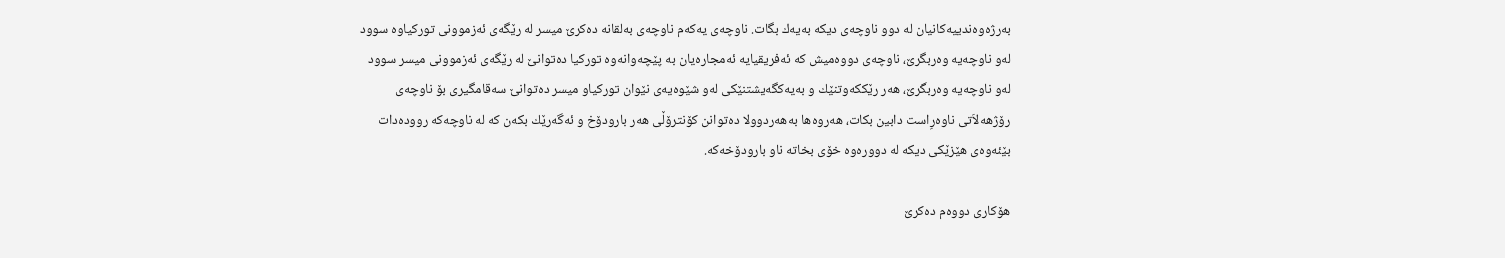به‌رژه‌وه‌ندییه‌كانیان له‌ دوو ناوچه‌ی دیكه‌ به‌یه‌ك بگات. ناوچه‌ی یه‌كه‌م ناوچه‌ی به‌لقانه‌ ده‌كرێ میسر له‌ رێگه‌ی ئه‌زموونی توركیاوه‌ سوود له‌و ناوچه‌یه‌ وه‌ربگرێ، ناوچه‌ی دووه‌میش كه‌ ئه‌فریقیایه‌ ئه‌مجاره‌یان به‌ پێچه‌وانه‌وه‌ توركیا ده‌توانێ له‌ رێگه‌ی ئه‌زموونی میسر سوود له‌و ناوچه‌یه‌ وه‌ربگرێ، هه‌ر رێككه‌وتنێك و به‌یه‌كگه‌یشتنێكی له‌و شێوه‌یه‌ی نێوان توركیاو میسر ده‌توانێ سه‌قامگیری بۆ ناوچه‌ی رۆژهه‌لاَتی ناوه‌رِاست دابین بكات، هه‌روه‌ها به‌هه‌ردوولا ده‌توانن كۆنترۆڵی هه‌ر بارودۆخ و ئه‌گه‌رێك بكه‌ن كه‌ له‌ ناوچه‌كه‌ رووده‌دات بێئه‌وه‌ی هێزێكی دیكه‌ له‌ دووره‌وه‌ خۆی بخاته‌ ناو بارودۆخه‌كه‌.

هۆكاری دووه‌م ده‌كرێ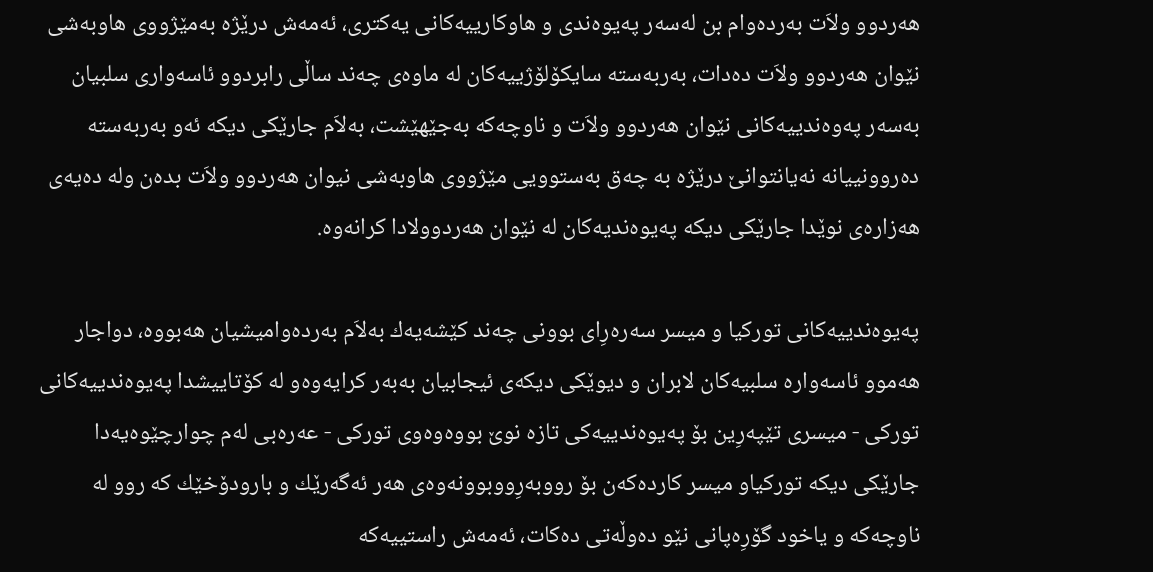هه‌ردوو ولاَت به‌رده‌وام بن له‌سه‌ر په‌یوه‌ندی و هاوكارییه‌كانی یه‌كتری، ئه‌مه‌ش درێژه‌ به‌مێژووی هاوبه‌شی نێوان هه‌ردوو ولاَت ده‌دات، به‌ربه‌سته‌ سایكۆلۆژییه‌كان له‌ ماوه‌ی چه‌ند ساڵی رابردوو ئاسه‌واری سلبیان به‌سه‌ر په‌وه‌ندییه‌كانی نێوان هه‌ردوو ولاَت و ناوچه‌كه‌ به‌جێهێشت، به‌لاَم جارێكی دیكه‌ ئه‌و به‌ربه‌سته‌ ده‌روونییانه‌ نه‌یانتوانێ درێژه‌ به‌ چه‌ق به‌ستوویی مێژووی هاوبه‌شی نیوان هه‌ردوو ولاَت بده‌ن وله‌ ده‌یه‌ی هه‌زاره‌ی نوێدا جارێكی دیكه‌ په‌یوه‌ندیه‌كان له‌ نێوان هه‌ردوولادا كرانه‌وه‌.

په‌یوه‌ندییه‌كانی توركیا و میسر سه‌ره‌رِای بوونی چه‌ند كێشه‌یه‌ك به‌لاَم به‌رده‌وامیشیان هه‌بووه‌، دواجار هه‌موو ئاسه‌واره‌ سلبیه‌كان لابران و دیوێكی دیكه‌ی ئیجابیان به‌به‌ر كرایه‌وه‌و له‌ كۆتاییشدا په‌یوه‌ندییه‌كانی توركی - میسری تێپه‌رِین بۆ په‌یوه‌ندییه‌كی تازه‌ نوێ بووه‌وه‌وی توركی - عه‌ره‌بی له‌م چوارچێوه‌یه‌دا جارێكی دیكه‌ توركیاو میسر كارده‌كه‌ن بۆ رووبه‌رِووبوونه‌وه‌ی هه‌ر ئه‌گه‌رێك و بارودۆخێك كه‌ روو له‌ ناوچه‌كه‌ و یاخود گۆرِه‌پانی نێو ده‌وڵه‌تی ده‌كات، ئه‌مه‌ش راستییه‌كه‌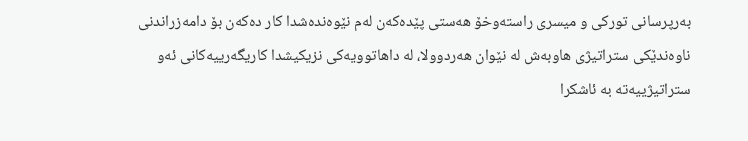به‌رپرسانی توركی و میسری راسته‌وخۆ هه‌ستی پێده‌كه‌ن له‌م نێوه‌نده‌شدا كار ده‌كه‌ن بۆ دامه‌زراندنی ناوه‌ندێكی ستراتیژی هاوبه‌ش له‌ نێوان هه‌ردوولا، له‌ داهاتوویه‌كی نزیكیشدا كاریگه‌رییه‌كانی ئه‌و ستراتیژییه‌ته‌ به‌ ئاشكرا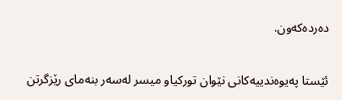ده‌رده‌كه‌ون.

ئێستا په‌یوه‌ندییه‌كانی نێوان توركیاو میسر له‌سه‌ر بنه‌مای رێزگرتن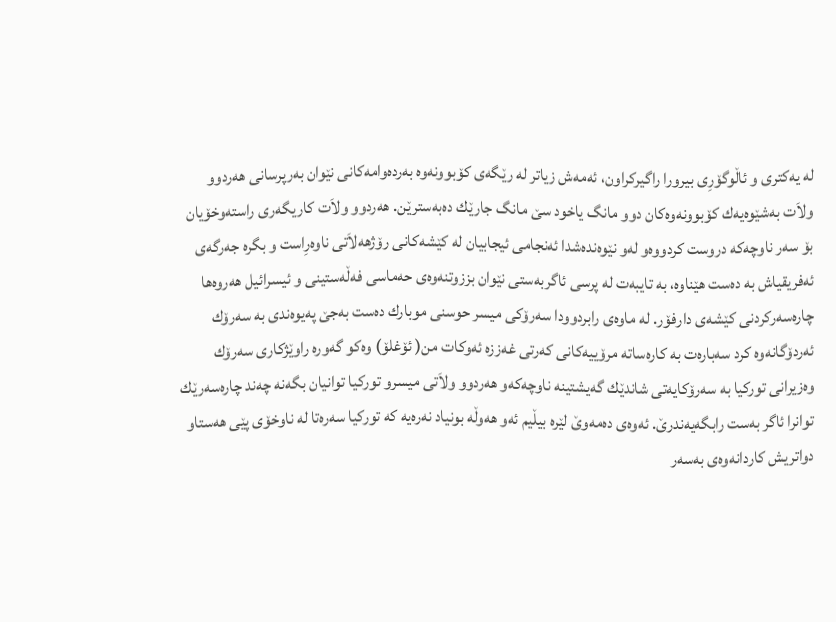له‌ یه‌كتری و ئاڵوگۆرِی بیرورا راگیركراون، ئه‌مه‌ش زیاتر له‌ رێگه‌ی كۆبوونه‌وه‌ به‌رده‌وامه‌كانی نێوان به‌رپرسانی هه‌ردوو ولاَت به‌شێوه‌یه‌ك كۆبوونه‌وه‌كان دوو مانگ یاخود سێ مانگ جارێك ده‌به‌سترێن. هه‌ردوو ولاَت كاریگه‌ری راسته‌وخۆیان بۆ سه‌ر ناوچه‌كه‌ دروست كردووه‌و له‌و نێوه‌نده‌شدا ئه‌نجامی ئیجابیان له‌ كێشه‌كانی رۆژهه‌لاَتی ناوه‌رِاست و بگره‌ جه‌رگه‌ی ئه‌فریقیاش به‌ ده‌ست هێناوه‌، به‌ تایبه‌ت له‌ پرسی ئاگربه‌ستی نێوان بززوتنه‌وه‌ی حه‌ماسی فه‌ڵه‌ستینی و ئیسرائیل هه‌روه‌ها چاره‌سه‌ركردنی كێشه‌ی دارفۆر. له‌ ماوه‌ی رابردوودا سه‌رۆكی میسر حوسنی موبارك ده‌ست به‌جێ په‌یوه‌ندی به‌ سه‌رۆك ئه‌ردۆگانه‌وه‌ كرد سه‌باره‌ت به‌ كاره‌ساته‌ مرۆییه‌كانی كه‌رتی غه‌ززه‌ ئه‌وكات من( ئۆغلۆ) وه‌كو گه‌وره‌ راوێژكاری سه‌رۆك وه‌زیرانی توركیا به‌ سه‌رۆكایه‌تی شاندێك گه‌یشتینه‌ ناوچه‌كه‌و هه‌ردوو ولاَتی میسرو توركیا توانیان بگه‌نه‌ چه‌ند چاره‌سه‌رێك توانرا ئاگر به‌ست رابگه‌یه‌ندرێ. ئه‌وه‌ی ده‌مه‌وێ لێره‌ بیڵیم ئه‌و هه‌وڵه‌ بونیاد نه‌ره‌یه‌ كه‌ توركیا سه‌ره‌تا له‌ ناوخۆی پێی هه‌ستاو دواتریش كاردانه‌وه‌ی به‌سه‌ر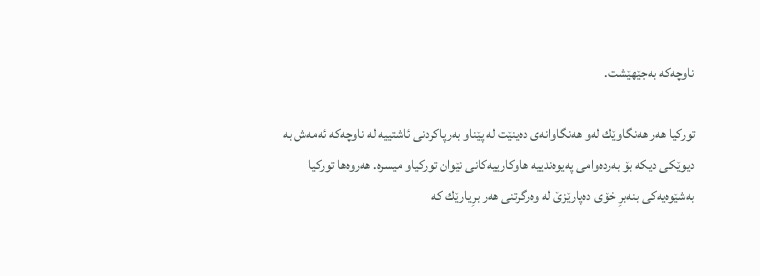ناوچه‌كه‌ به‌جێهێشت.

توركیا هه‌ر هه‌نگاوێك له‌و هه‌نگاوانه‌ی ده‌ینێت له‌ پێناو به‌رپاكردنی ئاشتییه‌ له‌ ناوچه‌كه‌ ئه‌مه‌ش به‌ دیوێكی دیكه‌ بۆ به‌رده‌وامی په‌یوه‌ندییه‌ هاوكارییه‌كانی نێوان توركیاو میسره‌. هه‌روه‌ها توركیا به‌شێوه‌یه‌كی بنه‌برِ خۆی ده‌پارێزێ له‌ وه‌رگرتنی هه‌ر برِیارێك كه‌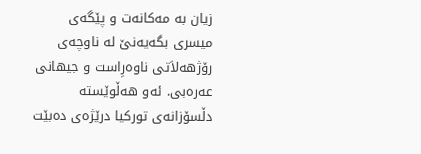زیان به‌ مه‌كانه‌ت و پێگه‌ی میسری بگه‌یه‌نێ له‌ ناوچه‌ی رۆژهه‌لاَتی ناوه‌رِاست و جیهانی عه‌ره‌بی. ئه‌و هه‌ڵوێسته‌ دڵسۆزانه‌ی توركیا درێژه‌ی ده‌بێت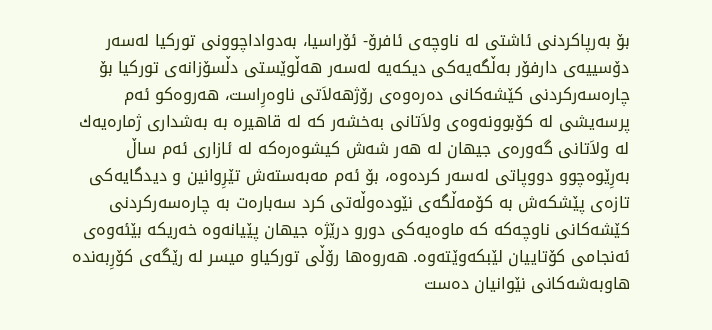بۆ به‌رپاكردنی ئاشتی له‌ ناوچه‌ی ئافرۆ- ئۆراسیا، به‌دواداچوونی توركیا له‌سه‌ر دۆسییه‌ی دارفۆر به‌ڵگه‌یه‌كی دیكه‌یه‌ له‌سه‌ر هه‌ڵوێستی دڵسۆزانه‌ی توركیا بۆ چاره‌سه‌ركردنی كێشه‌كانی ده‌ره‌وه‌ی رۆژهه‌لاَتی ناوه‌رِاست، هه‌روه‌كو ئه‌م پرسه‌یشی له‌ كۆبوونه‌وه‌ی ولاَتانی به‌خشه‌ر كه‌ له‌ قاهیره‌ به‌ به‌شداری ژماره‌یه‌ك له‌ ولاَتانی گه‌وره‌ی جیهان له‌ هه‌ر شه‌ش كیشوه‌ره‌كه‌ له‌ ئازاری ئه‌م ساڵ به‌رِێوه‌چوو دووپاتی له‌سه‌ر كرده‌وه‌، بۆ ئه‌م مه‌به‌سته‌ش تێرِوانین و دیدگایه‌كی تازه‌ی پێشكه‌ش به‌ كۆمه‌ڵگه‌ی نێوده‌وڵه‌تی كرد سه‌باره‌ت به‌ چاره‌سه‌ركردنی كێشه‌كانی ناوچه‌كه‌ كه‌ ماوه‌یه‌كی دورو درێژه‌ جیهان پێیانه‌وه‌ خه‌ریكه‌ بێئه‌وه‌ی ئه‌نجامی كۆتاییان لێبكه‌وێته‌وه‌. هه‌روه‌ها رۆڵی توركیاو میسر له‌ رێگه‌ی كۆرِبه‌نده‌ هاوبه‌شه‌كانی نێوانیان ده‌ست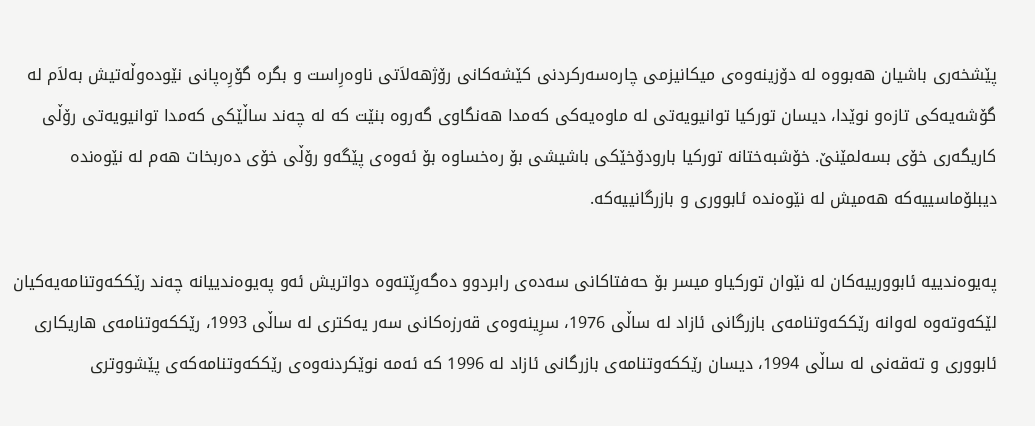پێشخه‌ری باشیان هه‌بووه‌ له‌ دۆزینه‌وه‌ی میكانیزمی چاره‌سه‌ركردنی كێشه‌كانی رۆژهه‌لاَتی ناوه‌رِاست و بگره‌ گۆرِه‌پانی نێوده‌وڵه‌تیش به‌لاَم له‌ گۆشه‌یه‌كی تازه‌و نوێدا، دیسان توركیا توانیویه‌تی له‌ ماوه‌یه‌كی كه‌مدا هه‌نگاوی گه‌روه‌ بنێت كه‌ له‌ چه‌ند ساڵێكی كه‌مدا توانیویه‌تی رۆڵی كاریگه‌ری خۆی بسه‌لمێنێ. خۆشبه‌ختانه‌ توركیا بارودۆخێكی باشیشی بۆ ره‌خساوه‌ بۆ ئه‌وه‌ی پێگه‌و رۆڵی خۆی ده‌ربخات هه‌م له‌ نێوه‌نده‌ دیبلۆماسییه‌كه‌ هه‌میش له‌ نێوه‌نده‌ ئابووری و بازرگانییه‌كه‌.

په‌یوه‌ندییه‌ ئابوورییه‌كان له‌ نێوان توركیاو میسر بۆ حه‌فتاكانی سه‌ده‌ی رابردوو ده‌گه‌رِێته‌وه‌ دواتریش ئه‌و په‌یوه‌ندییانه‌ چه‌ند رێككه‌وتنامه‌یه‌كیان لێكه‌وته‌وه‌ له‌وانه‌ رێككه‌وتنامه‌ی بازرگانی ئازاد له‌ ساڵی 1976، سرِینه‌وه‌ی قه‌رزه‌كانی سه‌ر یه‌كتری له‌ ساڵی 1993، رێككه‌وتنامه‌ی هاریكاری ئابووری و ته‌قه‌نی له‌ ساڵی 1994، دیسان رێككه‌وتنامه‌ی بازرگانی ئازاد له‌ 1996 كه‌ ئه‌مه‌ نوێكردنه‌وه‌ی رێككه‌وتنامه‌كه‌ی پێشووتری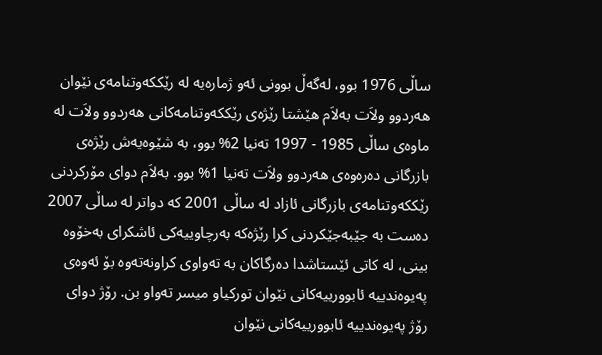ساڵی 1976 بوو، له‌گه‌ڵ بوونی ئه‌و ژماره‌یه‌ له‌ رێككه‌وتنامه‌ی نێوان هه‌ردوو ولاَت به‌لاَم هێشتا رێژه‌ی رێككه‌وتنامه‌كانی هه‌ردوو ولاَت له‌ ماوه‌ی ساڵی 1985 - 1997 ته‌نیا 2% بوو، به‌ شێوه‌یه‌ش رێژه‌ی بازرگانی ده‌ره‌وه‌ی هه‌ردوو ولاَت ته‌نیا 1% بوو. به‌لاَم دوای مۆركردنی رێككه‌وتنامه‌ی بازرگانی ئازاد له‌ ساڵی 2001 كه‌ دواتر له‌ ساڵی 2007 ده‌ست به‌ جێبه‌جێكردنی كرا رێژه‌كه‌ به‌رچاوییه‌كی ئاشكرای به‌خۆوه‌ بینی، له‌ كاتی ئێستاشدا ده‌رگاكان به‌ ته‌واوی كراونه‌ته‌وه‌ بۆ ئه‌وه‌ی په‌یوه‌ندییه‌ ئابوورییه‌كانی نێوان توركیاو میسر ته‌واو بن. رۆژ دوای رۆژ په‌یوه‌ندییه‌ ئابوورییه‌كانی نێوان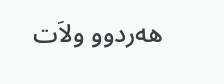هه‌ردوو ولاَت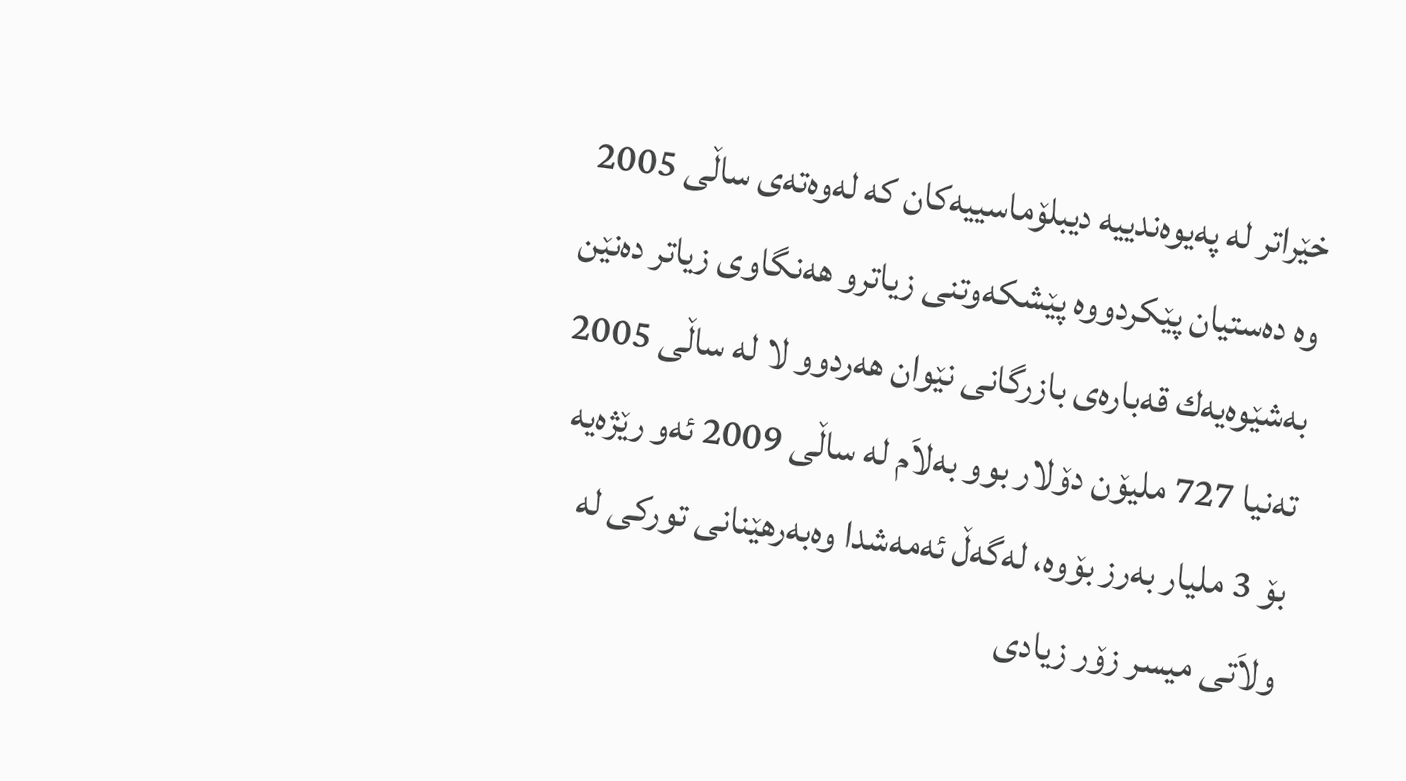خێراتر له‌ په‌یوه‌ندییه‌ دیبلۆماسییه‌كان كه‌ له‌وه‌ته‌ی ساڵی 2005 وه‌ ده‌ستیان پێكردووه‌ پێشكه‌وتنی زیاترو هه‌نگاوی زیاتر ده‌نێن به‌شێوه‌یه‌ك قه‌باره‌ی بازرگانی نێوان هه‌ردوو لا له‌ ساڵی 2005 ته‌نیا 727 ملیۆن دۆلار بوو به‌لاَم له‌ ساڵی 2009 ئه‌و رێژه‌یه‌ بۆ 3 ملیار به‌رز بۆوه‌، له‌گه‌ڵ ئه‌مه‌شدا وه‌به‌رهێنانی توركی له‌ ولاَتی میسر زۆر زیادی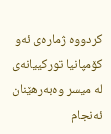كردووه‌ ژماره‌ی ئه‌و كۆمپانیا توركییانه‌ی له‌ میسر وه‌به‌رهێنان ئه‌نجام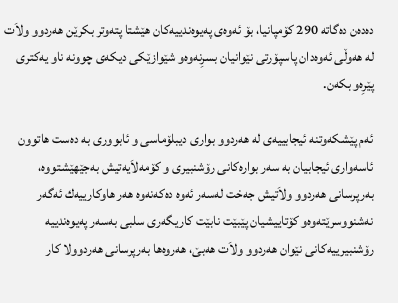ده‌ده‌ن ده‌گاته‌ 290 كۆمپانیا، بۆ ئه‌وه‌ی په‌یوه‌ندییه‌كان هێشتا پته‌وتر بكرێن هه‌ردوو ولاَت له‌ هه‌وڵی ئه‌وه‌دان پاسپۆرتی نێوانیان بسرِنه‌وه‌و شێوازێكی دیكه‌ی چوونه‌ ناو یه‌كتری پێرِه‌و بكه‌ن.

ئه‌م پێشكه‌وتنه‌ ئیجابییه‌ی له‌ هه‌ردوو بواری دیبلۆماسی و ئابووری به‌ ده‌ست هاتوون ئاسه‌واری ئیجابیان به‌ سه‌ر بواره‌كانی رۆشنبیری و كۆمه‌لاَیه‌تیش به‌جێهێشتووه‌، به‌رپرسانی هه‌ردوو ولاَتیش جه‌خت له‌سه‌ر ئه‌وه‌ ده‌كه‌نه‌وه‌ هه‌ر هاوكارییه‌ك ئه‌گه‌ر نه‌شنووسرێته‌وه‌و كۆتاییشیان پێبێت نابێت كاریگه‌ری سلبی به‌سه‌ر په‌یوه‌ندییه‌ رۆشنبیرییه‌كانی نێوان هه‌ردوو ولاَت هه‌بێ، هه‌روه‌ها به‌رپرسانی هه‌ردوولا كار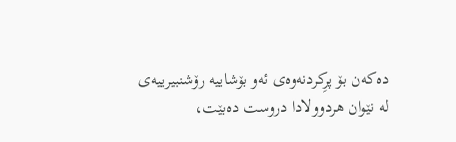ده‌كه‌ن بۆ پرِكردنه‌وه‌ی ئه‌و بۆشاییه‌ رۆشنبیرییه‌ی له‌ نێوان هردوولادا دروست ده‌بێت،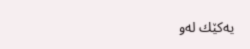یه‌كێك له‌و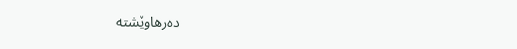ده‌رهاوێشته‌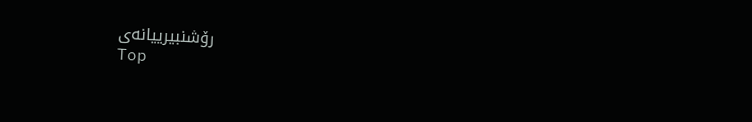رۆشنبیرییانه‌ی
Top